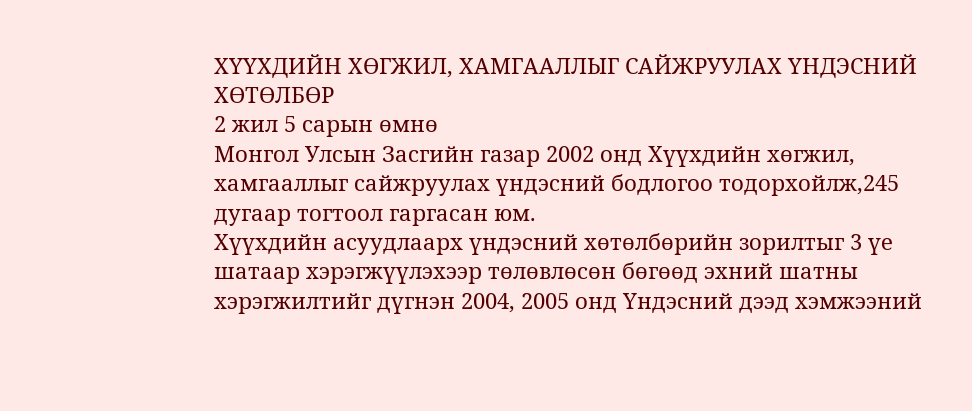ХҮҮХДИЙН ХӨГЖИЛ, ХАМГААЛЛЫГ САЙЖРУУЛАХ ҮНДЭСНИЙ ХӨТӨЛБӨР
2 жил 5 сарын өмнө
Монгол Улсын Засгийн газар 2002 онд Хүүхдийн хөгжил, хамгааллыг сайжруулах үндэсний бодлогоо тодорхойлж,245 дугаар тогтоол гаргасан юм.
Хүүхдийн асуудлаарх үндэсний хөтөлбөрийн зорилтыг 3 үе шатаар хэрэгжүүлэхээр төлөвлөсөн бөгөөд эхний шатны хэрэгжилтийг дүгнэн 2004, 2005 онд Үндэсний дээд хэмжээний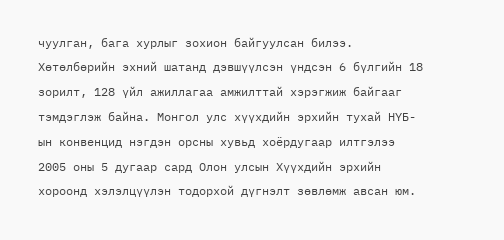чуулган, бага хурлыг зохион байгуулсан билээ.
Хөтөлбөрийн эхний шатанд дэвшүүлсэн үндсэн 6 бүлгийн 18 зорилт, 128 үйл ажиллагаа амжилттай хэрэгжиж байгааг тэмдэглэж байна. Монгол улс хүүхдийн эрхийн тухай НҮБ-ын конвенцид нэгдэн орсны хувьд хоёрдугаар илтгэлээ 2005 оны 5 дугаар сард Олон улсын Хүүхдийн эрхийн хороонд хэлэлцүүлэн тодорхой дүгнэлт зөвлөмж авсан юм.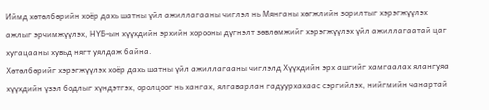Иймд хөтөлбөрийн хоёр дахь шатны үйл ажиллагааны чиглэл нь Мянганы хөгжлийн зорилтыг хэрэгжүүлэх ажлыг эрчимжүүлэх, НҮБ-ын хүүхдийн эрхийн хорооны дүгнэлт зөвлөмжийг хэрэгжүүлэх үйл ажиллагаатай цаг хугацааны хувьд нягт уялдаж байна.
Хөтөлбөрийг хэрэгжүүлэх хоёр дахь шатны үйл ажиллагааны чиглэлд Хүүхдийн эрх ашгийг хамгаалах ялангуяа хүүхдийн үзэл бодлыг хүндэтгэх, оролцоог нь хангах, ялгаварлан гадуурхахаас сэргийлэх, нийгмийн чанартай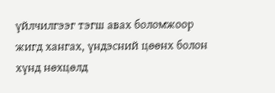үйлчилгээг тэгш авах боломжоор жигд хангах, үндэсний цөөнх болон хүнд нөхцөлд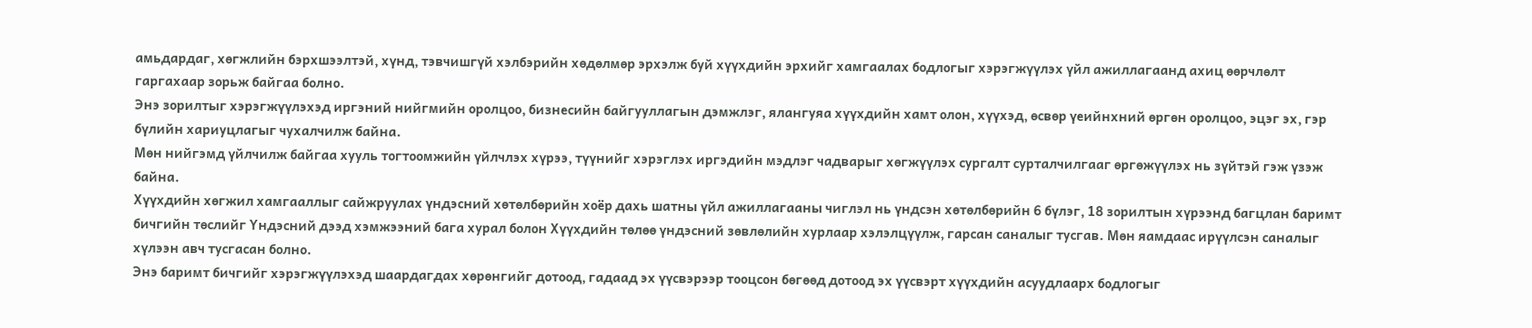амьдардаг, хөгжлийн бэрхшээлтэй, хүнд, тэвчишгүй хэлбэрийн хөдөлмөр эрхэлж буй хүүхдийн эрхийг хамгаалах бодлогыг хэрэгжүүлэх үйл ажиллагаанд ахиц өөрчлөлт гаргахаар зорьж байгаа болно.
Энэ зорилтыг хэрэгжүүлэхэд иргэний нийгмийн оролцоо, бизнесийн байгууллагын дэмжлэг, ялангуяа хүүхдийн хамт олон, хүүхэд, өсвөр үеийнхний өргөн оролцоо, эцэг эх, гэр бүлийн хариуцлагыг чухалчилж байна.
Мөн нийгэмд үйлчилж байгаа хууль тогтоомжийн үйлчлэх хүрээ, түүнийг хэрэглэх иргэдийн мэдлэг чадварыг хөгжүүлэх сургалт сурталчилгааг өргөжүүлэх нь зүйтэй гэж үзэж байна.
Хүүхдийн хөгжил хамгааллыг сайжруулах үндэсний хөтөлбөрийн хоёр дахь шатны үйл ажиллагааны чиглэл нь үндсэн хөтөлбөрийн 6 бүлэг, 18 зорилтын хүрээнд багцлан баримт бичгийн төслийг Үндэсний дээд хэмжээний бага хурал болон Хүүхдийн төлөө үндэсний зөвлөлийн хурлаар хэлэлцүүлж, гарсан саналыг тусгав. Мөн яамдаас ирүүлсэн саналыг хүлээн авч тусгасан болно.
Энэ баримт бичгийг хэрэгжүүлэхэд шаардагдах хөрөнгийг дотоод, гадаад эх үүсвэрээр тооцсон бөгөөд дотоод эх үүсвэрт хүүхдийн асуудлаарх бодлогыг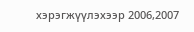хэрэгжүүлэхээр 2006,2007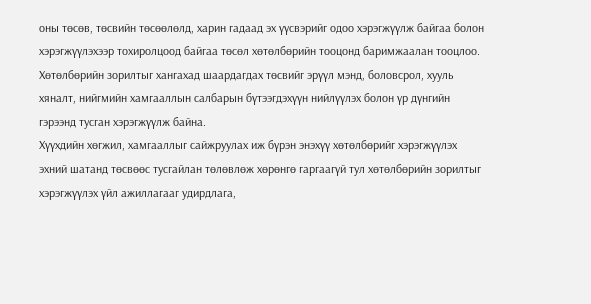оны төсөв, төсвийн төсөөлөлд, харин гадаад эх үүсвэрийг одоо хэрэгжүүлж байгаа болон хэрэгжүүлэхээр тохиролцоод байгаа төсөл хөтөлбөрийн тооцонд баримжаалан тооцлоо.
Хөтөлбөрийн зорилтыг хангахад шаардагдах төсвийг эрүүл мэнд, боловсрол, хууль хяналт, нийгмийн хамгааллын салбарын бүтээгдэхүүн нийлүүлэх болон үр дүнгийн гэрээнд тусган хэрэгжүүлж байна.
Хүүхдийн хөгжил, хамгааллыг сайжруулах иж бүрэн энэхүү хөтөлбөрийг хэрэгжүүлэх эхний шатанд төсвөөс тусгайлан төлөвлөж хөрөнгө гаргаагүй тул хөтөлбөрийн зорилтыг хэрэгжүүлэх үйл ажиллагааг удирдлага,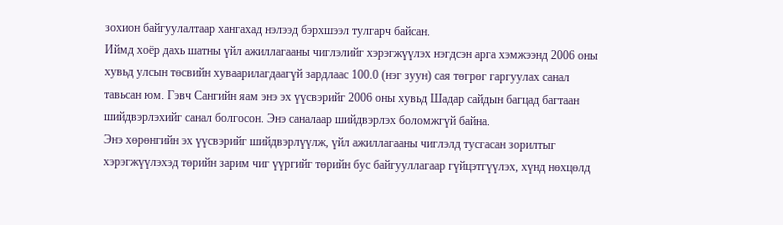зохион байгуулалтаар хангахад нэлээд бэрхшээл тулгарч байсан.
Иймд хоёр дахь шатны үйл ажиллагааны чиглэлийг хэрэгжүүлэх нэгдсэн арга хэмжээнд 2006 оны хувьд улсын төсвийн хуваарилагдаагүй зардлаас 100.0 (нэг зуун) сая төгрөг гаргуулах санал тавьсан юм. Гэвч Сангийн яам энэ эх үүсвэрийг 2006 оны хувьд Шадар сайдын багцад багтаан шийдвэрлэхийг санал болгосон. Энэ саналаар шийдвэрлэх боломжгүй байна.
Энэ хөрөнгийн эх үүсвэрийг шийдвэрлүүлж, үйл ажиллагааны чиглэлд тусгасан зорилтыг хэрэгжүүлэхэд төрийн зарим чиг үүргийг төрийн бус байгууллагаар гүйцэтгүүлэх, хүнд нөхцөлд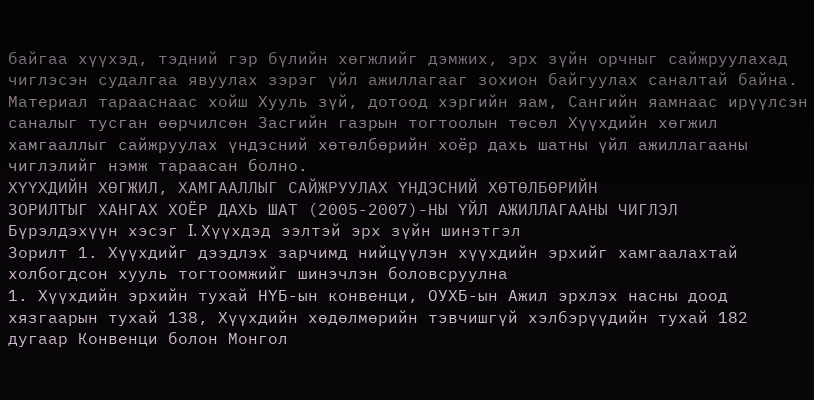байгаа хүүхэд, тэдний гэр бүлийн хөгжлийг дэмжих, эрх зүйн орчныг сайжруулахад чиглэсэн судалгаа явуулах зэрэг үйл ажиллагааг зохион байгуулах саналтай байна.
Материал тарааснаас хойш Хууль зүй, дотоод хэргийн яам, Сангийн яамнаас ирүүлсэн саналыг тусган өөрчилсөн Засгийн газрын тогтоолын төсөл Хүүхдийн хөгжил хамгааллыг сайжруулах үндэсний хөтөлбөрийн хоёр дахь шатны үйл ажиллагааны чиглэлийг нэмж тараасан болно.
ХҮҮХДИЙН ХӨГЖИЛ, ХАМГААЛЛЫГ САЙЖРУУЛАХ ҮНДЭСНИЙ ХӨТӨЛБӨРИЙН
ЗОРИЛТЫГ ХАНГАХ ХОЁР ДАХЬ ШАТ (2005-2007)-НЫ ҮЙЛ АЖИЛЛАГААНЫ ЧИГЛЭЛ
Бүрэлдэхүүн хэсэг I. Хүүхдэд ээлтэй эрх зүйн шинэтгэл
Зорилт 1. Хүүхдийг дээдлэх зарчимд нийцүүлэн хүүхдийн эрхийг хамгаалахтай холбогдсон хууль тогтоомжийг шинэчлэн боловсруулна
1. Хүүхдийн эрхийн тухай НҮБ-ын конвенци, ОУХБ-ын Ажил эрхлэх насны доод хязгаарын тухай 138, Хүүхдийн хөдөлмөрийн тэвчишгүй хэлбэрүүдийн тухай 182 дугаар Конвенци болон Монгол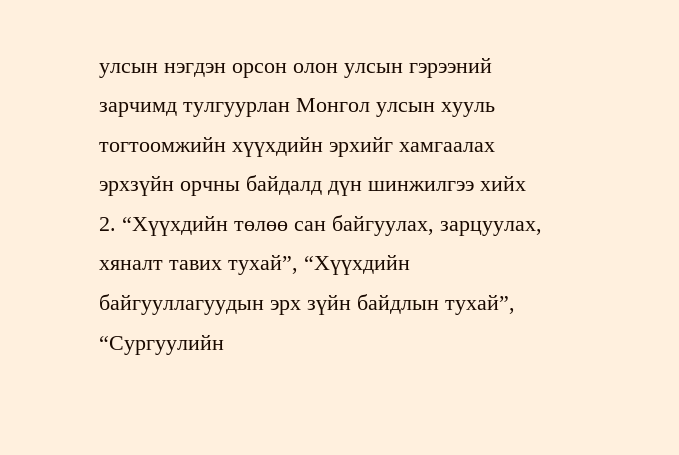улсын нэгдэн орсон олон улсын гэрээний зарчимд тулгуурлан Монгол улсын хууль тогтоомжийн хүүхдийн эрхийг хамгаалах эрхзүйн орчны байдалд дүн шинжилгээ хийх
2. “Хүүхдийн төлөө сан байгуулах, зарцуулах, хяналт тавих тухай”, “Хүүхдийн байгууллагуудын эрх зүйн байдлын тухай”, “Сургуулийн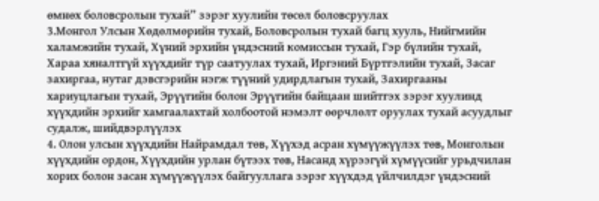өмнөх боловсролын тухай” зэрэг хуулийн төсөл боловсруулах
3.Монгол Улсын Хөдөлмөрийн тухай, Боловсролын тухай багц хууль, Нийгмийн халамжийн тухай, Хүний эрхийн үндэсний комиссын тухай, Гэр бүлийн тухай, Хараа хяналтгүй хүүхдийг түр саатуулах тухай, Иргэний Бүртгэлийн тухай, Засаг захиргаа, нутаг дэвсгэрийн нэгж түүний удирдлагын тухай, Захиргааны хариуцлагын тухай, Эрүүгийн болон Эрүүгийн байцаан шийтгэх зэрэг хуулинд хүүхдийн эрхийг хамгаалахтай холбоотой нэмэлт өөрчлөлт оруулах тухай асуудлыг судалж, шийдвэрлүүлэх
4. Олон улсын хүүхдийн Найрамдал төв, Хүүхэд асран хүмүүжүүлэх төв, Монголын хүүхдийн ордон, Хүүхдийн урлан бүтээх төв, Насанд хүрээгүй хүмүүсийг урьдчилан хорих болон засан хүмүүжүүлэх байгууллага зэрэг хүүхдэд үйлчилдэг үндэсний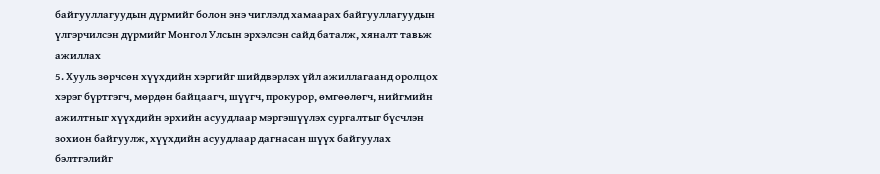байгууллагуудын дүрмийг болон энэ чиглэлд хамаарах байгууллагуудын үлгэрчилсэн дүрмийг Монгол Улсын эрхэлсэн сайд баталж, хяналт тавьж ажиллах
5. Хууль зөрчсөн хүүхдийн хэргийг шийдвэрлэх үйл ажиллагаанд оролцох хэрэг бүртгэгч, мөрдөн байцаагч, шүүгч, прокурор, өмгөөлөгч, нийгмийн ажилтныг хүүхдийн эрхийн асуудлаар мэргэшүүлэх сургалтыг бүсчлэн зохион байгуулж, хүүхдийн асуудлаар дагнасан шүүх байгуулах бэлтгэлийг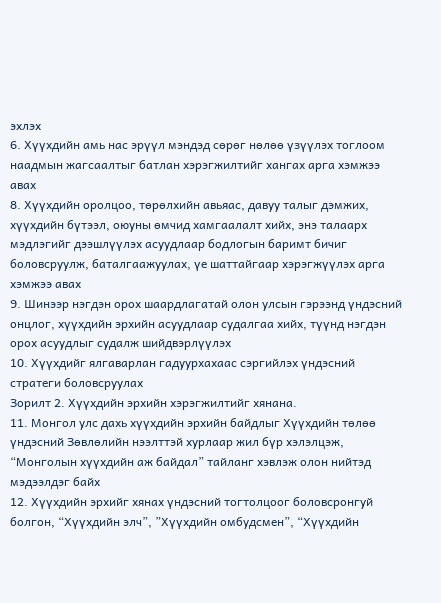эхлэх
6. Хүүхдийн амь нас эрүүл мэндэд сөрөг нөлөө үзүүлэх тоглоом наадмын жагсаалтыг батлан хэрэгжилтийг хангах арга хэмжээ авах
8. Хүүхдийн оролцоо, төрөлхийн авьяас, давуу талыг дэмжих, хүүхдийн бүтээл, оюуны өмчид хамгаалалт хийх, энэ талаарх мэдлэгийг дээшлүүлэх асуудлаар бодлогын баримт бичиг боловсруулж, баталгаажуулах, үе шаттайгаар хэрэгжүүлэх арга хэмжээ авах
9. Шинээр нэгдэн орох шаардлагатай олон улсын гэрээнд үндэсний онцлог, хүүхдийн эрхийн асуудлаар судалгаа хийх, түүнд нэгдэн орох асуудлыг судалж шийдвэрлүүлэх
10. Хүүхдийг ялгаварлан гадуурхахаас сэргийлэх үндэсний стратеги боловсруулах
Зорилт 2. Хүүхдийн эрхийн хэрэгжилтийг хянана.
11. Монгол улс дахь хүүхдийн эрхийн байдлыг Хүүхдийн төлөө үндэсний Зөвлөлийн нээлттэй хурлаар жил бүр хэлэлцэж, “Монголын хүүхдийн аж байдал” тайланг хэвлэж олон нийтэд мэдээлдэг байх
12. Хүүхдийн эрхийг хянах үндэсний тогтолцоог боловсронгуй болгон, “Хүүхдийн элч”, ”Хүүхдийн омбудсмен”, “Хүүхдийн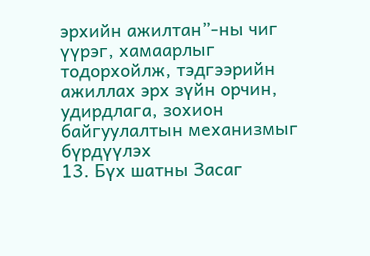эрхийн ажилтан”-ны чиг үүрэг, хамаарлыг тодорхойлж, тэдгээрийн ажиллах эрх зүйн орчин, удирдлага, зохион байгуулалтын механизмыг бүрдүүлэх
13. Бүх шатны Засаг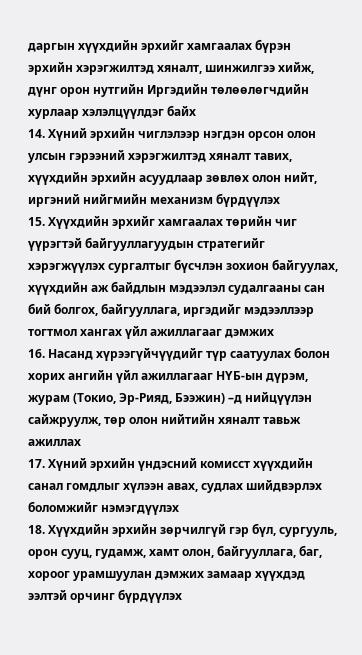даргын хүүхдийн эрхийг хамгаалах бүрэн эрхийн хэрэгжилтэд хяналт, шинжилгээ хийж, дүнг орон нутгийн Иргэдийн төлөөлөгчдийн хурлаар хэлэлцүүлдэг байх
14. Хүний эрхийн чиглэлээр нэгдэн орсон олон улсын гэрээний хэрэгжилтэд хяналт тавих, хүүхдийн эрхийн асуудлаар зөвлөх олон нийт, иргэний нийгмийн механизм бүрдүүлэх
15. Хүүхдийн эрхийг хамгаалах төрийн чиг үүрэгтэй байгууллагуудын стратегийг хэрэгжүүлэх сургалтыг бүсчлэн зохион байгуулах, хүүхдийн аж байдлын мэдээлэл судалгааны сан бий болгох, байгууллага, иргэдийг мэдээллээр тогтмол хангах үйл ажиллагааг дэмжих
16. Насанд хүрээгүйчүүдийг түр саатуулах болон хорих ангийн үйл ажиллагааг НҮБ-ын дүрэм, журам (Токио, Эр-Рияд, Бээжин) –д нийцүүлэн сайжруулж, төр олон нийтийн хяналт тавьж ажиллах
17. Хүний эрхийн үндэсний комисст хүүхдийн санал гомдлыг хүлээн авах, судлах шийдвэрлэх боломжийг нэмэгдүүлэх
18. Хүүхдийн эрхийн зөрчилгүй гэр бүл, сургууль, орон сууц, гудамж, хамт олон, байгууллага, баг, хороог урамшуулан дэмжих замаар хүүхдэд ээлтэй орчинг бүрдүүлэх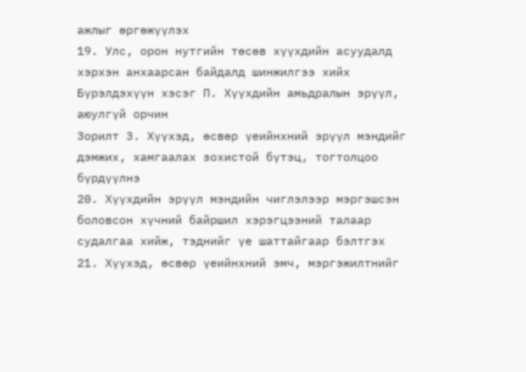ажлыг өргөжүүлэх
19. Улс, орон нутгийн төсөв хүүхдийн асуудалд хэрхэн анхаарсан байдалд шинжилгээ хийх
Бүрэлдэхүүн хэсэг П. Хүүхдийн амьдралын эрүүл, аюулгүй орчин
Зорилт 3. Хүүхэд, өсвөр үеийнхний эрүүл мэндийг дэмжих, хамгаалах зохистой бүтэц, тогтолцоо бүрдүүлнэ
20. Хүүхдийн эрүүл мэндийн чиглэлээр мэргэшсэн боловсон хүчний байршил хэрэгцээний талаар судалгаа хийж, тэднийг үе шаттайгаар бэлтгэх
21. Хүүхэд, өсвөр үеийнхний эмч, мэргэжилтнийг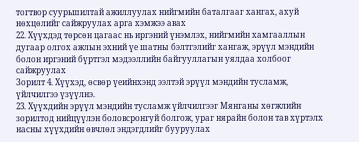тогтвор суурьшилтай ажиллуулах нийгмийн баталгааг хангах, ахуй нөхцөлийг сайжруулах арга хэмжээ авах
22. Хүүхдэд төрсөн цагаас нь иргэний үнэмлэх, нийгмийн хамгааллын дугаар олгох ажлын эхний үе шатны бэлтгэлийг хангаж, эрүүл мэндийн болон иргэний бүртгэл мэдээллийн байгууллагын уялдаа холбоог сайжруулах
Зорилт 4. Хүүхэд, өсвөр үеийнхэнд ээлтэй эрүүл мэндийн тусламж, үйлчилгээ үзүүлнэ.
23. Хүүхдийн эрүүл мэндийн тусламж үйлчилгээг Мянганы хөгжлийн зорилтод нийцүүлэн боловсронгуй болгож, ураг нярайн болон тав хүртэлх насны хүүхдийн өвчлөл эндэгдлийг бууруулах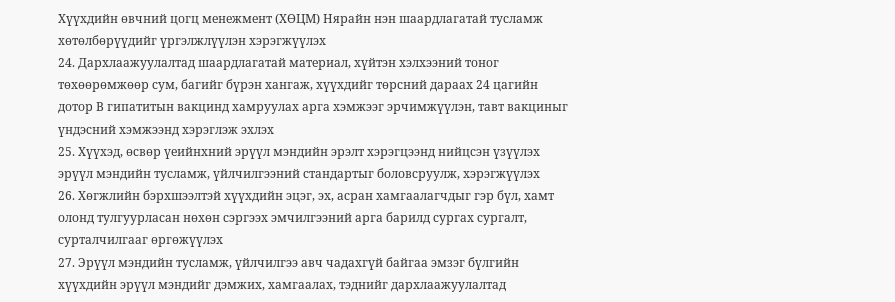Хүүхдийн өвчний цогц менежмент (ХӨЦМ) Нярайн нэн шаардлагатай тусламж хөтөлбөрүүдийг үргэлжлүүлэн хэрэгжүүлэх
24. Дархлаажуулалтад шаардлагатай материал, хүйтэн хэлхээний тоног төхөөрөмжөөр сум, багийг бүрэн хангаж, хүүхдийг төрсний дараах 24 цагийн дотор В гипатитын вакцинд хамруулах арга хэмжээг эрчимжүүлэн, тавт вакциныг үндэсний хэмжээнд хэрэглэж эхлэх
25. Хүүхэд, өсвөр үеийнхний эрүүл мэндийн эрэлт хэрэгцээнд нийцсэн үзүүлэх эрүүл мэндийн тусламж, үйлчилгээний стандартыг боловсруулж, хэрэгжүүлэх
26. Хөгжлийн бэрхшээлтэй хүүхдийн эцэг, эх, асран хамгаалагчдыг гэр бүл, хамт олонд тулгуурласан нөхөн сэргээх эмчилгээний арга барилд сургах сургалт, сурталчилгааг өргөжүүлэх
27. Эрүүл мэндийн тусламж, үйлчилгээ авч чадахгүй байгаа эмзэг бүлгийн хүүхдийн эрүүл мэндийг дэмжих, хамгаалах, тэднийг дархлаажуулалтад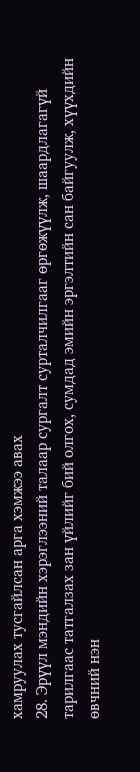хамруулах тусгайлсан арга хэмжээ авах
28. Эрүүл мэндийн хэрэглээний талаар сургалт сурталчилгааг өргөжүүлж, шаардлагагүй тарилгаас татгалзах зан үйлийг бий олгох, сумдад эмийн эргэлтийн сан байгуулж, хүүхдийн өвчний нэн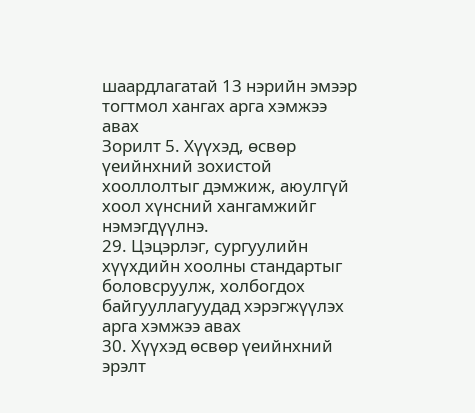шаардлагатай 13 нэрийн эмээр тогтмол хангах арга хэмжээ авах
Зорилт 5. Хүүхэд, өсвөр үеийнхний зохистой хооллолтыг дэмжиж, аюулгүй хоол хүнсний хангамжийг нэмэгдүүлнэ.
29. Цэцэрлэг, сургуулийн хүүхдийн хоолны стандартыг боловсруулж, холбогдох байгууллагуудад хэрэгжүүлэх арга хэмжээ авах
30. Хүүхэд өсвөр үеийнхний эрэлт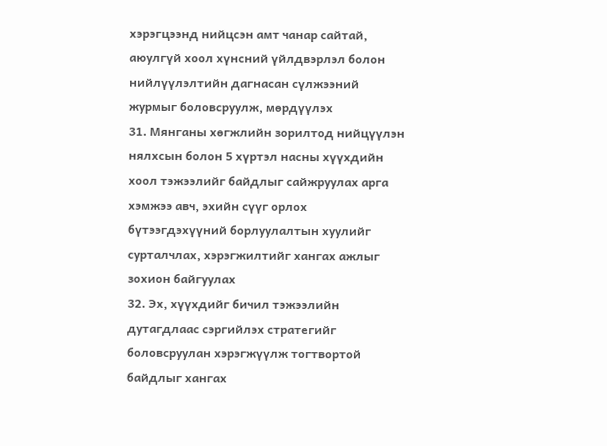хэрэгцээнд нийцсэн амт чанар сайтай, аюулгүй хоол хүнсний үйлдвэрлэл болон нийлүүлэлтийн дагнасан сүлжээний журмыг боловсруулж, мөрдүүлэх
31. Мянганы хөгжлийн зорилтод нийцүүлэн нялхсын болон 5 хүртэл насны хүүхдийн хоол тэжээлийг байдлыг сайжруулах арга хэмжээ авч, эхийн сүүг орлох бүтээгдэхүүний борлуулалтын хуулийг сурталчлах, хэрэгжилтийг хангах ажлыг зохион байгуулах
32. Эх, хүүхдийг бичил тэжээлийн дутагдлаас сэргийлэх стратегийг боловсруулан хэрэгжүүлж тогтвортой байдлыг хангах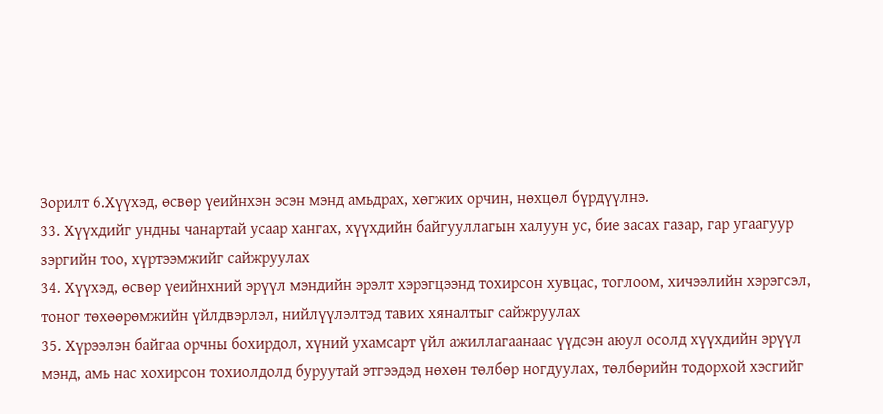Зорилт 6.Хүүхэд, өсвөр үеийнхэн эсэн мэнд амьдрах, хөгжих орчин, нөхцөл бүрдүүлнэ.
33. Хүүхдийг ундны чанартай усаар хангах, хүүхдийн байгууллагын халуун ус, бие засах газар, гар угаагуур зэргийн тоо, хүртээмжийг сайжруулах
34. Хүүхэд, өсвөр үеийнхний эрүүл мэндийн эрэлт хэрэгцээнд тохирсон хувцас, тоглоом, хичээлийн хэрэгсэл, тоног төхөөрөмжийн үйлдвэрлэл, нийлүүлэлтэд тавих хяналтыг сайжруулах
35. Хүрээлэн байгаа орчны бохирдол, хүний ухамсарт үйл ажиллагаанаас үүдсэн аюул осолд хүүхдийн эрүүл мэнд, амь нас хохирсон тохиолдолд буруутай этгээдэд нөхөн төлбөр ногдуулах, төлбөрийн тодорхой хэсгийг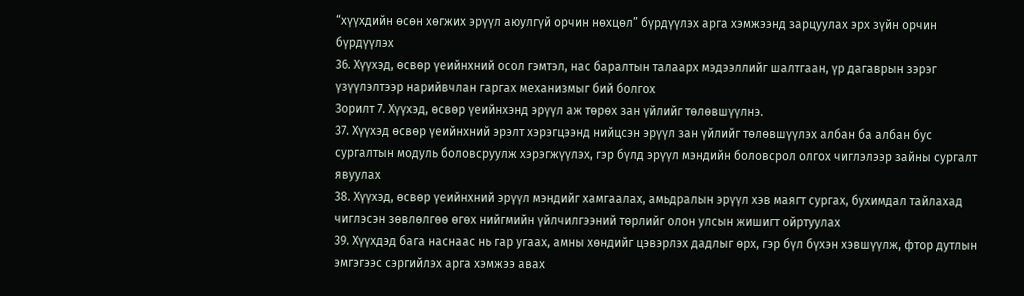“хүүхдийн өсөн хөгжих эрүүл аюулгүй орчин нөхцөл” бүрдүүлэх арга хэмжээнд зарцуулах эрх зүйн орчин бүрдүүлэх
36. Хүүхэд, өсвөр үеийнхний осол гэмтэл, нас баралтын талаарх мэдээллийг шалтгаан, үр дагаврын зэрэг үзүүлэлтээр нарийвчлан гаргах механизмыг бий болгох
Зорилт 7. Хүүхэд, өсвөр үеийнхэнд эрүүл аж төрөх зан үйлийг төлөвшүүлнэ.
37. Хүүхэд өсвөр үеийнхний эрэлт хэрэгцээнд нийцсэн эрүүл зан үйлийг төлөвшүүлэх албан ба албан бус сургалтын модуль боловсруулж хэрэгжүүлэх, гэр бүлд эрүүл мэндийн боловсрол олгох чиглэлээр зайны сургалт явуулах
38. Хүүхэд, өсвөр үеийнхний эрүүл мэндийг хамгаалах, амьдралын эрүүл хэв маягт сургах, бухимдал тайлахад чиглэсэн зөвлөлгөө өгөх нийгмийн үйлчилгээний төрлийг олон улсын жишигт ойртуулах
39. Хүүхдэд бага наснаас нь гар угаах, амны хөндийг цэвэрлэх дадлыг өрх, гэр бүл бүхэн хэвшүүлж, фтор дутлын эмгэгээс сэргийлэх арга хэмжээ авах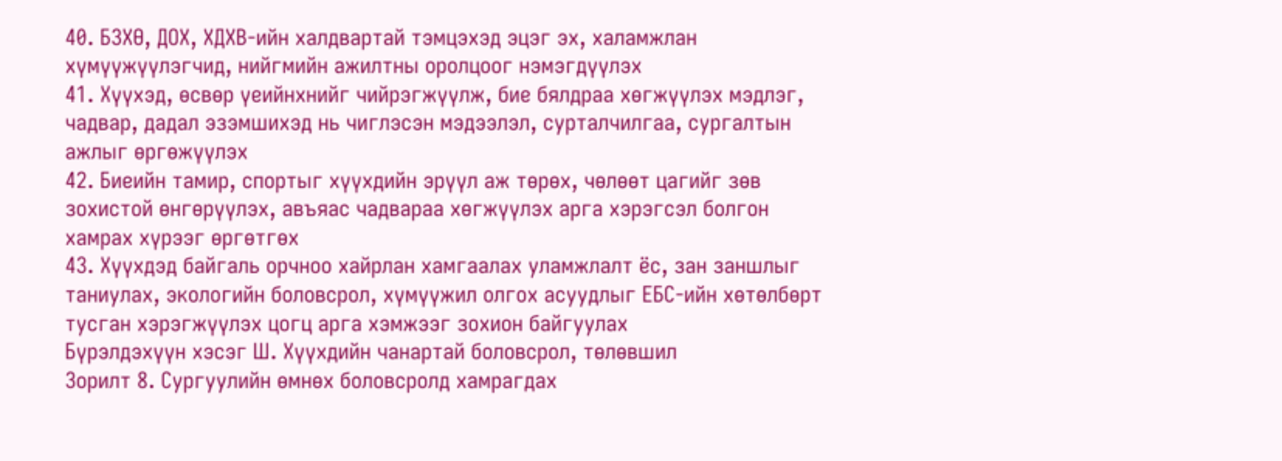40. БЗХӨ, ДОХ, ХДХВ-ийн халдвартай тэмцэхэд эцэг эх, халамжлан хүмүүжүүлэгчид, нийгмийн ажилтны оролцоог нэмэгдүүлэх
41. Хүүхэд, өсвөр үеийнхнийг чийрэгжүүлж, бие бялдраа хөгжүүлэх мэдлэг, чадвар, дадал эзэмшихэд нь чиглэсэн мэдээлэл, сурталчилгаа, сургалтын ажлыг өргөжүүлэх
42. Биеийн тамир, спортыг хүүхдийн эрүүл аж төрөх, чөлөөт цагийг зөв зохистой өнгөрүүлэх, авъяас чадвараа хөгжүүлэх арга хэрэгсэл болгон хамрах хүрээг өргөтгөх
43. Хүүхдэд байгаль орчноо хайрлан хамгаалах уламжлалт ёс, зан заншлыг таниулах, экологийн боловсрол, хүмүүжил олгох асуудлыг ЕБС-ийн хөтөлбөрт тусган хэрэгжүүлэх цогц арга хэмжээг зохион байгуулах
Бүрэлдэхүүн хэсэг Ш. Хүүхдийн чанартай боловсрол, төлөвшил
Зорилт 8. Сургуулийн өмнөх боловсролд хамрагдах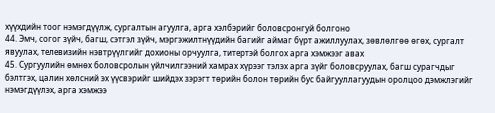хүүхдийн тоог нэмэгдүүлж, сургалтын агуулга, арга хэлбэрийг боловсронгуй болгоно
44. Эмч, согог зүйч, багш, сэтгэл зүйч, мэргэжилтнүүдийн багийг аймаг бүрт ажиллуулах, зөвлөлгөө өгөх, сургалт явуулах, телевизийн нэвтрүүлгийг дохионы орчуулга, титертэй болгох арга хэмжээг авах
45. Сургуулийн өмнөх боловсролын үйлчилгээний хамрах хүрээг тэлэх арга зүйг боловсруулах, багш сурагчдыг бэлтгэх, цалин хөлсний эх үүсвэрийг шийдэх зэрэгт төрийн болон төрийн бус байгууллагуудын оролцоо дэмжлэгийг нэмэгдүүлэх, арга хэмжээ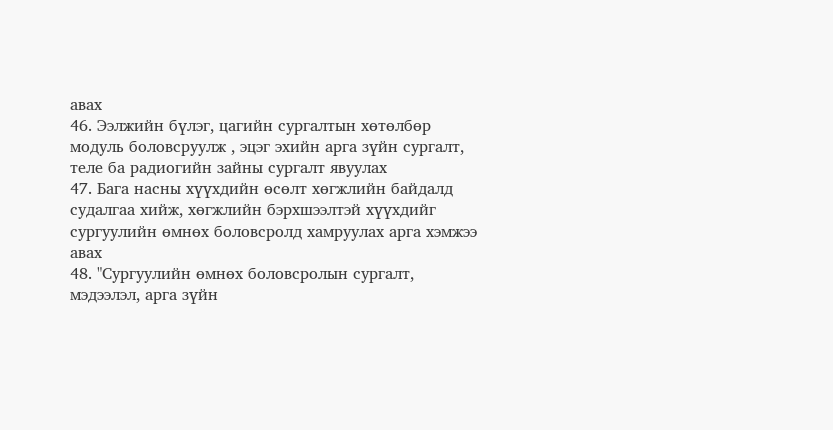авах
46. Ээлжийн бүлэг, цагийн сургалтын хөтөлбөр модуль боловсруулж , эцэг эхийн арга зүйн сургалт, теле ба радиогийн зайны сургалт явуулах
47. Бага насны хүүхдийн өсөлт хөгжлийн байдалд судалгаа хийж, хөгжлийн бэрхшээлтэй хүүхдийг сургуулийн өмнөх боловсролд хамруулах арга хэмжээ авах
48. "Сургуулийн өмнөх боловсролын сургалт, мэдээлэл, арга зүйн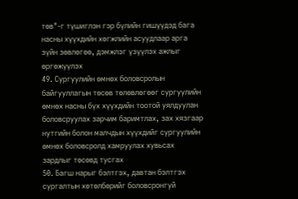төв"-г түшиглэн гэр бүлийн гишүүдэд бага насны хүүхдийн хөгжлийн асуудлаар арга зүйн зөвлөгөө, дэмжлэг үзүүлэх ажлыг өргөжүүлэх
49. Сургуулийн өмнөх боловсролын байгууллагын төсөв төлөвлөгөөг сургуулийн өмнөх насны бүх хүүхдийн тоотой уялдуулан боловсруулах зарчим баримтлах, зах хязгаар нутгийн болон малчдын хүүхдийг сургуулийн өмнөх боловсролд хамруулах хувьсах зардлыг төсөвд тусгах
50. Багш нарыг бэлтгэх, давтан бэлтгэх сургалтын хөтөлбөрийг боловсронгуй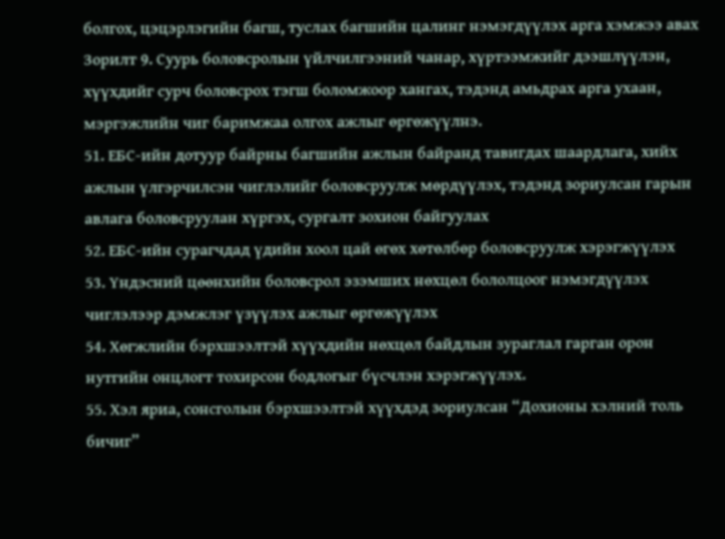болгох, цэцэрлэгийн багш, туслах багшийн цалинг нэмэгдүүлэх арга хэмжээ авах
Зорилт 9. Суурь боловсролын үйлчилгээний чанар, хүртээмжийг дээшлүүлэн, хүүхдийг сурч боловсрох тэгш боломжоор хангах, тэдэнд амьдрах арга ухаан, мэргэжлийн чиг баримжаа олгох ажлыг өргөжүүлнэ.
51. ЕБС-ийн дотуур байрны багшийн ажлын байранд тавигдах шаардлага, хийх ажлын үлгэрчилсэн чиглэлийг боловсруулж мөрдүүлэх, тэдэнд зориулсан гарын авлага боловсруулан хүргэх, сургалт зохион байгуулах
52. ЕБС-ийн сурагчдад үдийн хоол цай өгөх хөтөлбөр боловсруулж хэрэгжүүлэх
53. Үндэсний цөөнхийн боловсрол эзэмших нөхцөл бололцоог нэмэгдүүлэх чиглэлээр дэмжлэг үзүүлэх ажлыг өргөжүүлэх
54. Хөгжлийн бэрхшээлтэй хүүхдийн нөхцөл байдлын зураглал гарган орон нутгийн онцлогт тохирсон бодлогыг бүсчлэн хэрэгжүүлэх.
55. Хэл яриа, сонсголын бэрхшээлтэй хүүхдэд зориулсан “Дохионы хэлний толь бичиг”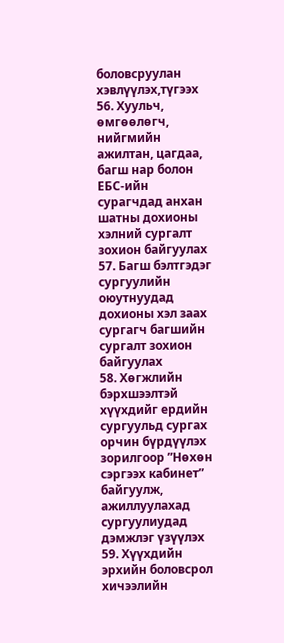боловсруулан хэвлүүлэх,түгээх
56. Хуульч, өмгөөлөгч, нийгмийн ажилтан, цагдаа, багш нар болон ЕБС-ийн сурагчдад анхан шатны дохионы хэлний сургалт зохион байгуулах
57. Багш бэлтгэдэг сургуулийн оюутнуудад дохионы хэл заах сургагч багшийн сургалт зохион байгуулах
58. Хөгжлийн бэрхшээлтэй хүүхдийг ердийн сургуульд сургах орчин бүрдүүлэх зорилгоор ”Нөхөн сэргээх кабинет” байгуулж, ажиллуулахад сургуулиудад дэмжлэг үзүүлэх
59. Хүүхдийн эрхийн боловсрол хичээлийн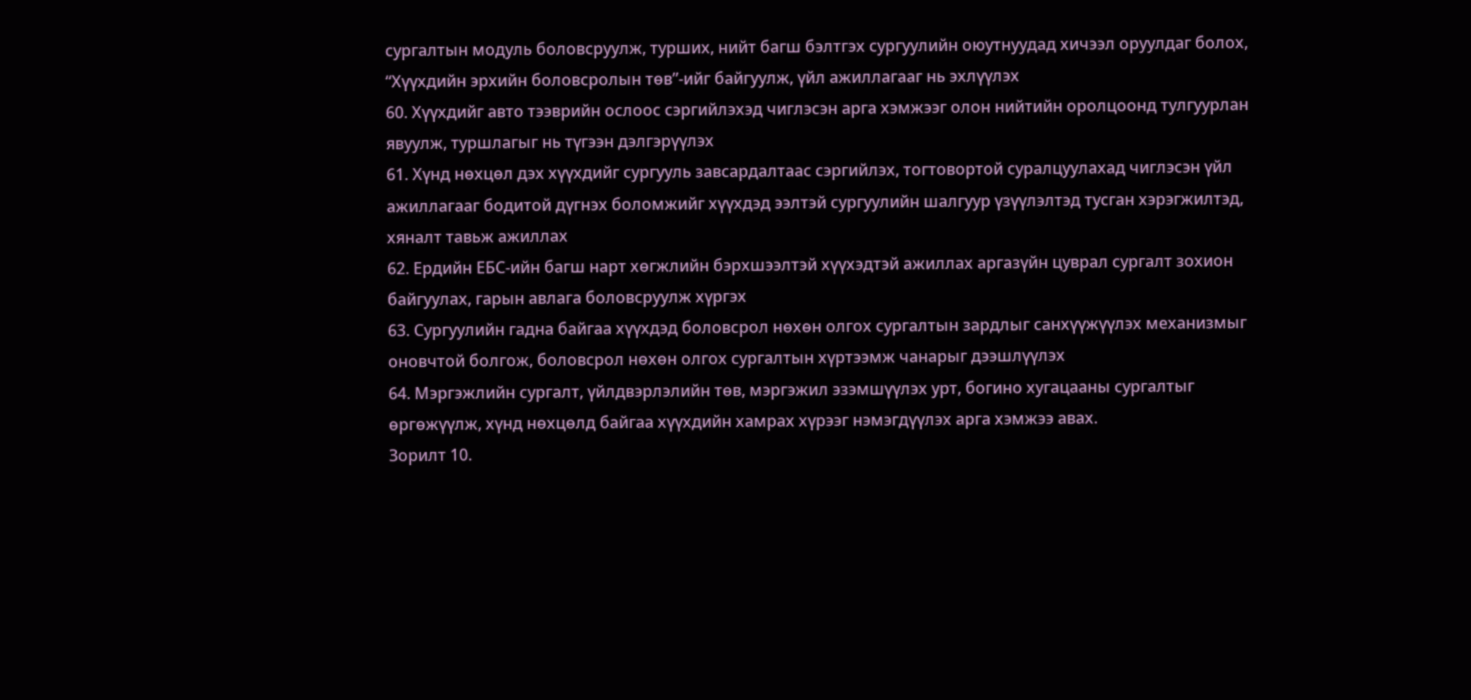сургалтын модуль боловсруулж, турших, нийт багш бэлтгэх сургуулийн оюутнуудад хичээл оруулдаг болох, “Хүүхдийн эрхийн боловсролын төв”-ийг байгуулж, үйл ажиллагааг нь эхлүүлэх
60. Хүүхдийг авто тээврийн ослоос сэргийлэхэд чиглэсэн арга хэмжээг олон нийтийн оролцоонд тулгуурлан явуулж, туршлагыг нь түгээн дэлгэрүүлэх
61. Хүнд нөхцөл дэх хүүхдийг сургууль завсардалтаас сэргийлэх, тогтовортой суралцуулахад чиглэсэн үйл ажиллагааг бодитой дүгнэх боломжийг хүүхдэд ээлтэй сургуулийн шалгуур үзүүлэлтэд тусган хэрэгжилтэд, хяналт тавьж ажиллах
62. Ердийн ЕБС-ийн багш нарт хөгжлийн бэрхшээлтэй хүүхэдтэй ажиллах аргазүйн цуврал сургалт зохион байгуулах, гарын авлага боловсруулж хүргэх
63. Сургуулийн гадна байгаа хүүхдэд боловсрол нөхөн олгох сургалтын зардлыг санхүүжүүлэх механизмыг оновчтой болгож, боловсрол нөхөн олгох сургалтын хүртээмж чанарыг дээшлүүлэх
64. Мэргэжлийн сургалт, үйлдвэрлэлийн төв, мэргэжил эзэмшүүлэх урт, богино хугацааны сургалтыг өргөжүүлж, хүнд нөхцөлд байгаа хүүхдийн хамрах хүрээг нэмэгдүүлэх арга хэмжээ авах.
Зорилт 10.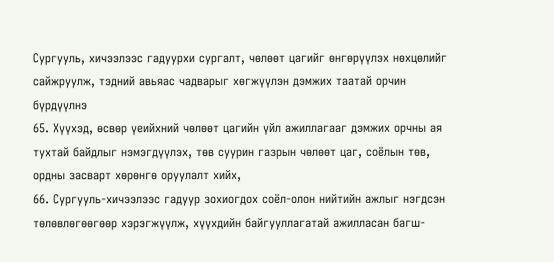Сургууль, хичээлээс гадуурхи сургалт, чөлөөт цагийг өнгөрүүлэх нөхцөлийг сайжруулж, тэдний авьяас чадварыг хөгжүүлэн дэмжих таатай орчин бүрдүүлнэ
65. Хүүхэд, өсвөр үеийхний чөлөөт цагийн үйл ажиллагааг дэмжих орчны ая тухтай байдлыг нэмэгдүүлэх, төв суурин газрын чөлөөт цаг, соёлын төв, ордны засварт хөрөнгө оруулалт хийх,
66. Сургууль-хичээлээс гадуур зохиогдох соёл-олон нийтийн ажлыг нэгдсэн төлөвлөгөөгөөр хэрэгжүүлж, хүүхдийн байгууллагатай ажилласан багш-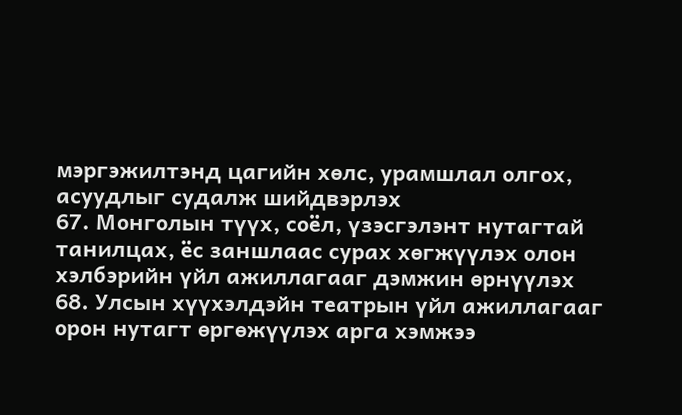мэргэжилтэнд цагийн хөлс, урамшлал олгох, асуудлыг судалж шийдвэрлэх
67. Монголын түүх, соёл, үзэсгэлэнт нутагтай танилцах, ёс заншлаас сурах хөгжүүлэх олон хэлбэрийн үйл ажиллагааг дэмжин өрнүүлэх
68. Улсын хүүхэлдэйн театрын үйл ажиллагааг орон нутагт өргөжүүлэх арга хэмжээ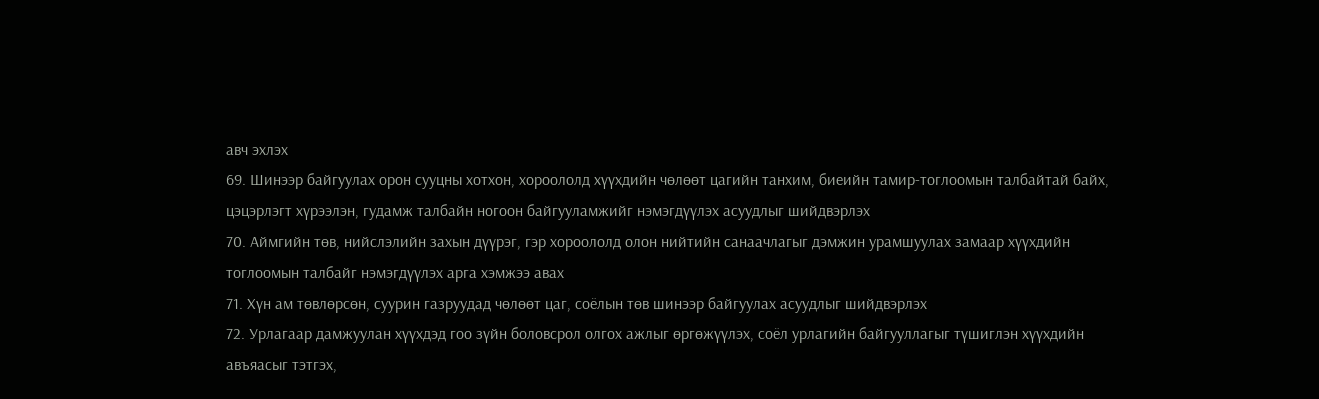авч эхлэх
69. Шинээр байгуулах орон сууцны хотхон, хороололд хүүхдийн чөлөөт цагийн танхим, биеийн тамир-тоглоомын талбайтай байх, цэцэрлэгт хүрээлэн, гудамж талбайн ногоон байгууламжийг нэмэгдүүлэх асуудлыг шийдвэрлэх
70. Аймгийн төв, нийслэлийн захын дүүрэг, гэр хороололд олон нийтийн санаачлагыг дэмжин урамшуулах замаар хүүхдийн тоглоомын талбайг нэмэгдүүлэх арга хэмжээ авах
71. Хүн ам төвлөрсөн, суурин газруудад чөлөөт цаг, соёлын төв шинээр байгуулах асуудлыг шийдвэрлэх
72. Урлагаар дамжуулан хүүхдэд гоо зүйн боловсрол олгох ажлыг өргөжүүлэх, соёл урлагийн байгууллагыг түшиглэн хүүхдийн авъяасыг тэтгэх,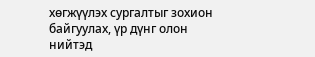хөгжүүлэх сургалтыг зохион байгуулах, үр дүнг олон нийтэд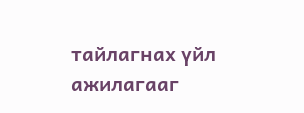тайлагнах үйл ажилагааг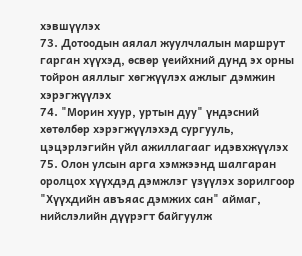хэвшүүлэх
73. Дотоодын аялал жуулчлалын маршрут гарган хүүхэд, өсвөр үеийхний дунд эх орны тойрон аяллыг хөгжүүлэх ажлыг дэмжин хэрэгжүүлэх
74. "Морин хуур, уртын дуу" үндэсний хөтөлбөр хэрэгжүүлэхэд сургууль, цэцэрлэгийн үйл ажиллагааг идэвхжүүлэх
75. Олон улсын арга хэмжээнд шалгаран оролцох хүүхдэд дэмжлэг үзүүлэх зорилгоор "Хүүхдийн авъяас дэмжих сан" аймаг, нийслэлийн дүүрэгт байгуулж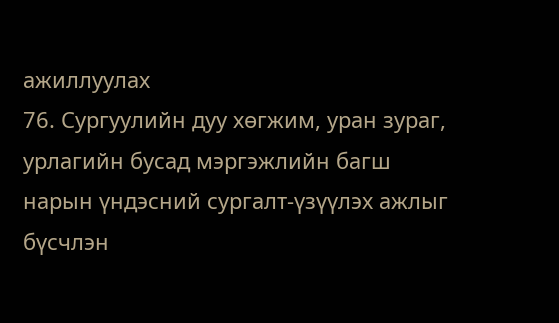ажиллуулах
76. Сургуулийн дуу хөгжим, уран зураг, урлагийн бусад мэргэжлийн багш нарын үндэсний сургалт-үзүүлэх ажлыг бүсчлэн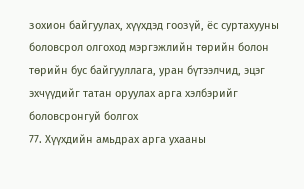зохион байгуулах, хүүхдэд гоозүй, ёс суртахууны боловсрол олгоход мэргэжлийн төрийн болон төрийн бус байгууллага, уран бүтээлчид, эцэг эхчүүдийг татан оруулах арга хэлбэрийг боловсронгуй болгох
77. Хүүхдийн амьдрах арга ухааны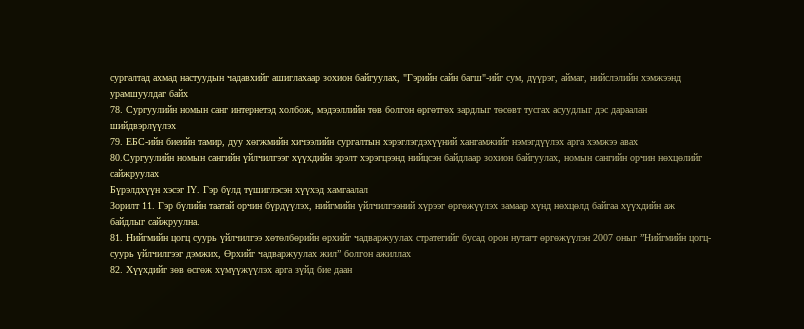сургалтад ахмад настуудын чадавхийг ашиглахаар зохион байгуулах, "Гэрийн сайн багш"-ийг сум, дүүрэг, аймаг, нийслэлийн хэмжээнд урамшуулдаг байх
78. Сургуулийн номын санг интернетэд холбож, мэдээллийн төв болгон өргөтгөх зардлыг төсөвт тусгах асуудлыг дэс дараалан шийдвэрлүүлэх
79. ЕБС-ийн биеийн тамир, дуу хөгжмийн хичээлийн сургалтын хэрэглэгдэхүүний хангамжийг нэмэгдүүлэх арга хэмжээ авах
80.Сургуулийн номын сангийн үйлчилгээг хүүхдийн эрэлт хэрэгцээнд нийцсэн байдлаар зохион байгуулах, номын сангийн орчин нөхцөлийг сайжруулах
Бүрэлдхүүн хэсэг IҮ. Гэр бүлд түшиглэсэн хүүхэд хамгаалал
Зорилт 11. Гэр бүлийн таатай орчин бүрдүүлэх, нийгмийн үйлчилгээний хүрээг өргөжүүлэх замаар хүнд нөхцөлд байгаа хүүхдийн аж байдлыг сайжруулна.
81. Нийгмийн цогц суурь үйлчилгээ хөтөлбөрийн өрхийг чадваржуулах стратегийг бусад орон нутагт өргөжүүлэн 2007 оныг ”Нийгмийн цогц-суурь үйлчилгээг дэмжих, Өрхийг чадваржуулах жил” болгон ажиллах
82. Хүүхдийг зөв өсгөж хүмүүжүүлэх арга зүйд бие даан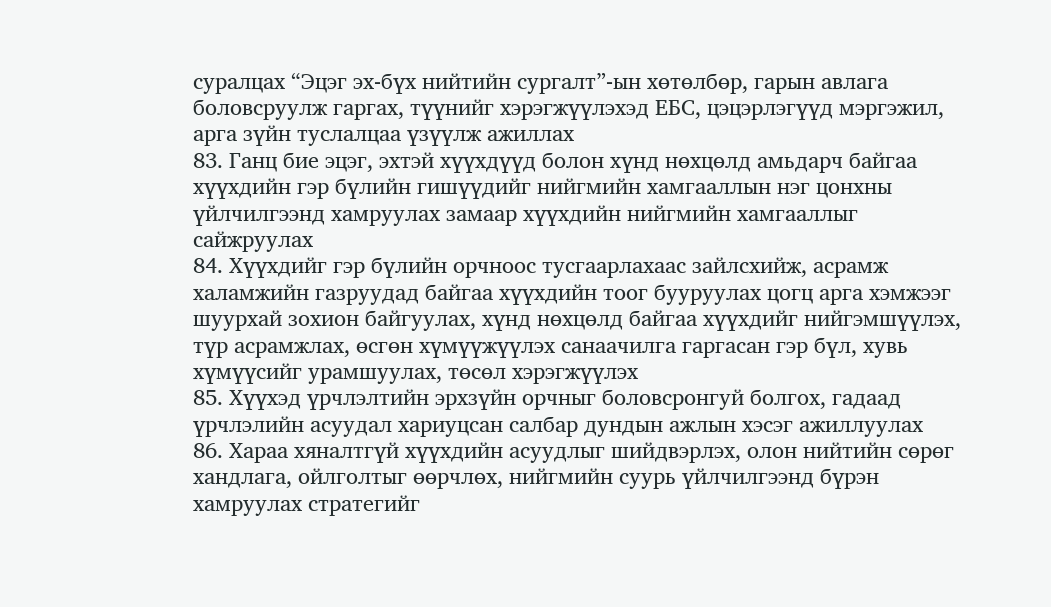суралцах “Эцэг эх-бүх нийтийн сургалт”-ын хөтөлбөр, гарын авлага боловсруулж гаргах, түүнийг хэрэгжүүлэхэд ЕБС, цэцэрлэгүүд мэргэжил, арга зүйн туслалцаа үзүүлж ажиллах
83. Ганц бие эцэг, эхтэй хүүхдүүд болон хүнд нөхцөлд амьдарч байгаа хүүхдийн гэр бүлийн гишүүдийг нийгмийн хамгааллын нэг цонхны үйлчилгээнд хамруулах замаар хүүхдийн нийгмийн хамгааллыг сайжруулах
84. Хүүхдийг гэр бүлийн орчноос тусгаарлахаас зайлсхийж, асрамж халамжийн газруудад байгаа хүүхдийн тоог бууруулах цогц арга хэмжээг шуурхай зохион байгуулах, хүнд нөхцөлд байгаа хүүхдийг нийгэмшүүлэх, түр асрамжлах, өсгөн хүмүүжүүлэх санаачилга гаргасан гэр бүл, хувь хүмүүсийг урамшуулах, төсөл хэрэгжүүлэх
85. Хүүхэд үрчлэлтийн эрхзүйн орчныг боловсронгуй болгох, гадаад үрчлэлийн асуудал хариуцсан салбар дундын ажлын хэсэг ажиллуулах
86. Хараа хяналтгүй хүүхдийн асуудлыг шийдвэрлэх, олон нийтийн сөрөг хандлага, ойлголтыг өөрчлөх, нийгмийн суурь үйлчилгээнд бүрэн хамруулах стратегийг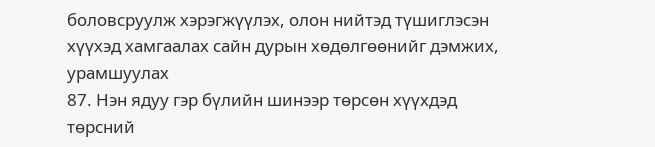боловсруулж хэрэгжүүлэх, олон нийтэд түшиглэсэн хүүхэд хамгаалах сайн дурын хөдөлгөөнийг дэмжих, урамшуулах
87. Нэн ядуу гэр бүлийн шинээр төрсөн хүүхдэд төрсний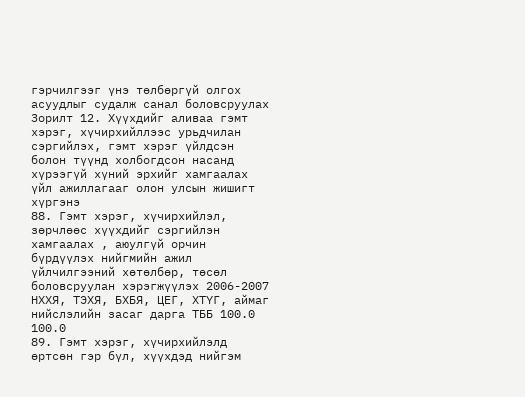гэрчилгээг үнэ төлбөргүй олгох асуудлыг судалж санал боловсруулах
Зорилт 12. Хүүхдийг аливаа гэмт хэрэг, хүчирхийллээс урьдчилан сэргийлэх, гэмт хэрэг үйлдсэн болон түүнд холбогдсон насанд хүрээгүй хүний эрхийг хамгаалах үйл ажиллагааг олон улсын жишигт хүргэнэ
88. Гэмт хэрэг, хүчирхийлэл, зөрчлөөс хүүхдийг сэргийлэн хамгаалах , аюулгүй орчин бүрдүүлэх нийгмийн ажил үйлчилгээний хөтөлбөр, төсөл боловсруулан хэрэгжүүлэх 2006-2007 НХХЯ, ТЭХЯ, БХБЯ, ЦЕГ, ХТҮГ, аймаг нийслэлийн засаг дарга ТББ 100.0 100.0
89. Гэмт хэрэг, хүчирхийлэлд өртсөн гэр бүл, хүүхдэд нийгэм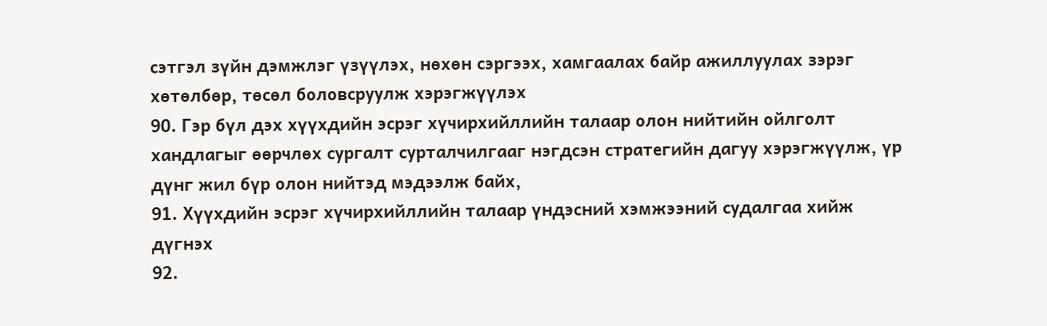сэтгэл зүйн дэмжлэг үзүүлэх, нөхөн сэргээх, хамгаалах байр ажиллуулах зэрэг хөтөлбөр, төсөл боловсруулж хэрэгжүүлэх
90. Гэр бүл дэх хүүхдийн эсрэг хүчирхийллийн талаар олон нийтийн ойлголт хандлагыг өөрчлөх сургалт сурталчилгааг нэгдсэн стратегийн дагуу хэрэгжүүлж, үр дүнг жил бүр олон нийтэд мэдээлж байх,
91. Хүүхдийн эсрэг хүчирхийллийн талаар үндэсний хэмжээний судалгаа хийж дүгнэх
92.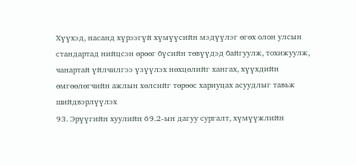Хүүхэд, насанд хүрээгүй хүмүүсийн мэдүүлэг өгөх олон улсын стандартад нийцсэн өрөөг бүсийн төвүүдэд байгуулж, тохижуулж, чанартай үйлчилгээ үзүүлэх нөхцөлийг хангах, хүүхдийн өмгөөлөгчийн ажлын хөлсийг төрөөс хариуцах асуудлыг тавьж шийдвэрлүүлэх
93. Эрүүгийн хуулийн 69.2-ын дагуу сургалт, хүмүүжлийн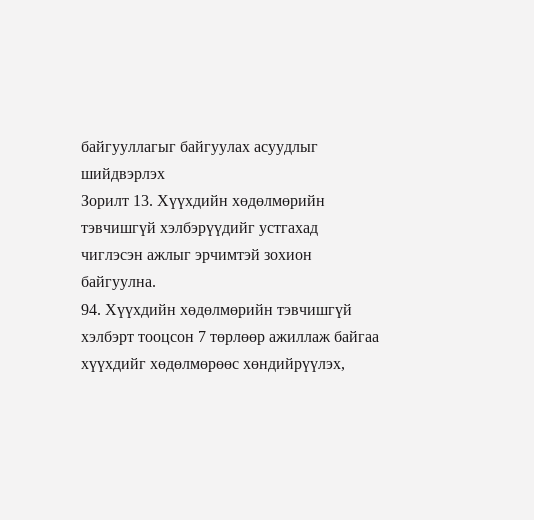байгууллагыг байгуулах асуудлыг шийдвэрлэх
Зорилт 13. Хүүхдийн хөдөлмөрийн тэвчишгүй хэлбэрүүдийг устгахад чиглэсэн ажлыг эрчимтэй зохион байгуулна.
94. Хүүхдийн хөдөлмөрийн тэвчишгүй хэлбэрт тооцсон 7 төрлөөр ажиллаж байгаа хүүхдийг хөдөлмөрөөс хөндийрүүлэх,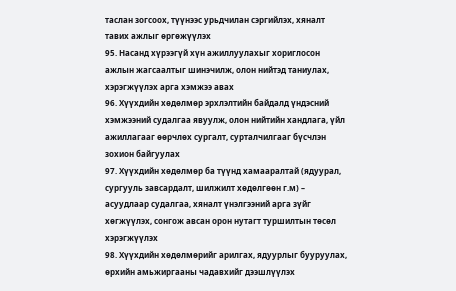таслан зогсоох, түүнээс урьдчилан сэргийлэх, хяналт тавих ажлыг өргөжүүлэх
95. Насанд хүрээгүй хүн ажиллуулахыг хориглосон ажлын жагсаалтыг шинэчилж, олон нийтэд таниулах, хэрэгжүүлэх арга хэмжээ авах
96. Хүүхдийн хөдөлмөр эрхлэлтийн байдалд үндэсний хэмжээний судалгаа явуулж, олон нийтийн хандлага, үйл ажиллагааг өөрчлөх сургалт, сурталчилгааг бүсчлэн зохион байгуулах
97. Хүүхдийн хөдөлмөр ба түүнд хамааралтай (ядуурал, сургууль завсардалт, шилжилт хөдөлгөөн г.м) – асуудлаар судалгаа, хяналт үнэлгээний арга зүйг хөгжүүлэх, сонгож авсан орон нутагт туршилтын төсөл хэрэгжүүлэх
98. Хүүхдийн хөдөлмөрийг арилгах, ядуурлыг бууруулах, өрхийн амьжиргааны чадавхийг дээшлүүлэх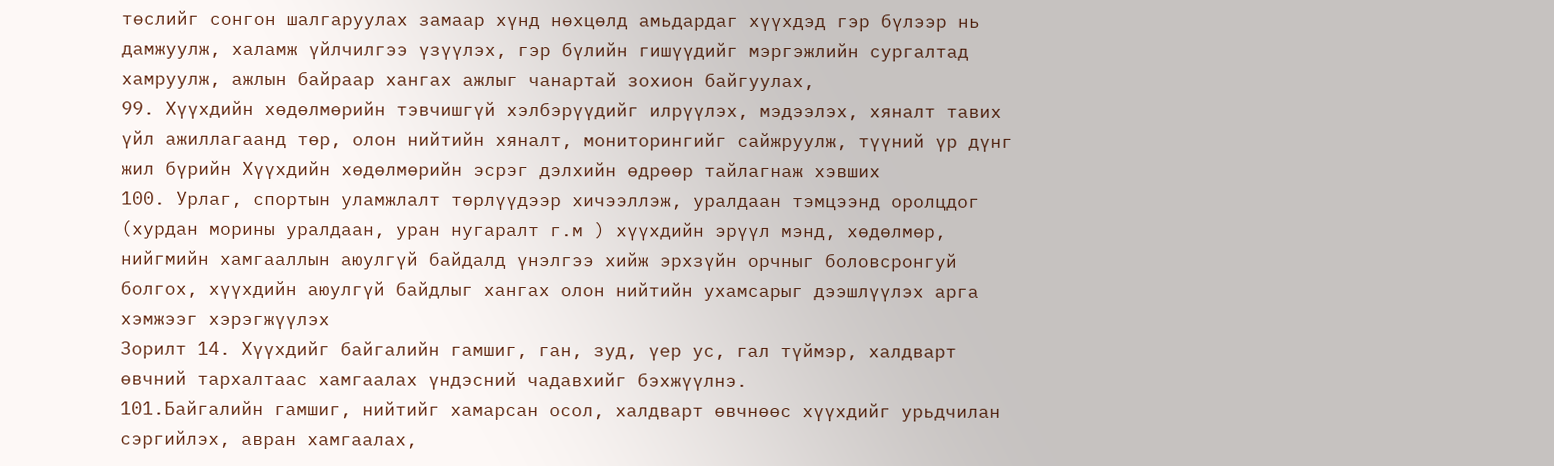төслийг сонгон шалгаруулах замаар хүнд нөхцөлд амьдардаг хүүхдэд гэр бүлээр нь дамжуулж, халамж үйлчилгээ үзүүлэх, гэр бүлийн гишүүдийг мэргэжлийн сургалтад хамруулж, ажлын байраар хангах ажлыг чанартай зохион байгуулах,
99. Хүүхдийн хөдөлмөрийн тэвчишгүй хэлбэрүүдийг илрүүлэх, мэдээлэх, хяналт тавих үйл ажиллагаанд төр, олон нийтийн хяналт, мониторингийг сайжруулж, түүний үр дүнг жил бүрийн Хүүхдийн хөдөлмөрийн эсрэг дэлхийн өдрөөр тайлагнаж хэвших
100. Урлаг, спортын уламжлалт төрлүүдээр хичээллэж, уралдаан тэмцээнд оролцдог (хурдан морины уралдаан, уран нугаралт г.м ) хүүхдийн эрүүл мэнд, хөдөлмөр, нийгмийн хамгааллын аюулгүй байдалд үнэлгээ хийж эрхзүйн орчныг боловсронгуй болгох, хүүхдийн аюулгүй байдлыг хангах олон нийтийн ухамсарыг дээшлүүлэх арга хэмжээг хэрэгжүүлэх
Зорилт 14. Хүүхдийг байгалийн гамшиг, ган, зуд, үер ус, гал түймэр, халдварт өвчний тархалтаас хамгаалах үндэсний чадавхийг бэхжүүлнэ.
101.Байгалийн гамшиг, нийтийг хамарсан осол, халдварт өвчнөөс хүүхдийг урьдчилан сэргийлэх, авран хамгаалах,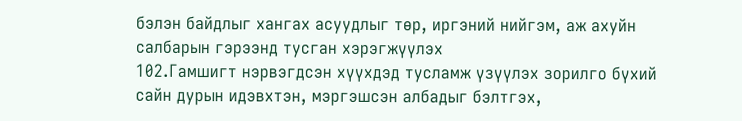бэлэн байдлыг хангах асуудлыг төр, иргэний нийгэм, аж ахуйн салбарын гэрээнд тусган хэрэгжүүлэх
102.Гамшигт нэрвэгдсэн хүүхдэд тусламж үзүүлэх зорилго бүхий сайн дурын идэвхтэн, мэргэшсэн албадыг бэлтгэх,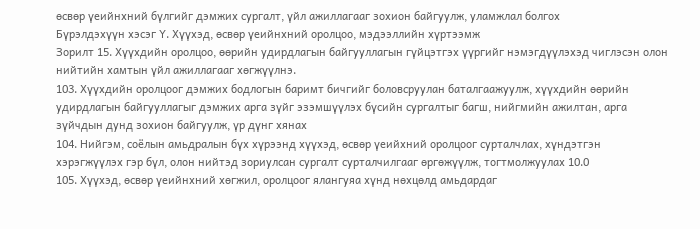өсвөр үеийнхний бүлгийг дэмжих сургалт, үйл ажиллагааг зохион байгуулж, уламжлал болгох
Бүрэлдэхүүн хэсэг Y. Хүүхэд, өсвөр үеийнхний оролцоо, мэдээллийн хүртээмж
Зорилт 15. Хүүхдийн оролцоо, өөрийн удирдлагын байгууллагын гүйцэтгэх үүргийг нэмэгдүүлэхэд чиглэсэн олон нийтийн хамтын үйл ажиллагааг хөгжүүлнэ.
103. Хүүхдийн оролцоог дэмжих бодлогын баримт бичгийг боловсруулан баталгаажуулж, хүүхдийн өөрийн удирдлагын байгууллагыг дэмжих арга зүйг эзэмшүүлэх бүсийн сургалтыг багш, нийгмийн ажилтан, арга зүйчдын дунд зохион байгуулж, үр дүнг хянах
104. Нийгэм, соёлын амьдралын бүх хүрээнд хүүхэд, өсвөр үеийхний оролцоог сурталчлах, хүндэтгэн хэрэгжүүлэх гэр бүл, олон нийтэд зориулсан сургалт сурталчилгааг өргөжүүлж, тогтмолжуулах 10.0
105. Хүүхэд, өсвөр үеийнхний хөгжил, оролцоог ялангуяа хүнд нөхцөлд амьдардаг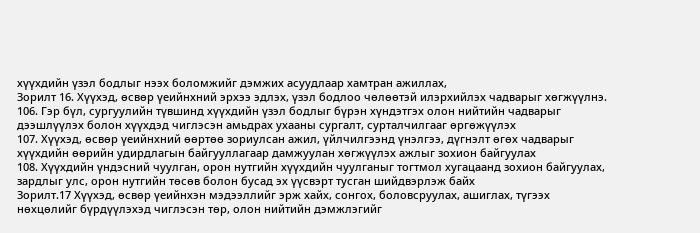хүүхдийн үзэл бодлыг нээх боломжийг дэмжих асуудлаар хамтран ажиллах,
Зорилт 16. Хүүхэд, өсвөр үеийнхний эрхээ эдлэх, үзэл бодлоо чөлөөтэй илэрхийлэх чадварыг хөгжүүлнэ.
106. Гэр бүл, сургуулийн түвшинд хүүхдийн үзэл бодлыг бүрэн хүндэтгэх олон нийтийн чадварыг дээшлүүлэх болон хүүхдэд чиглэсэн амьдрах ухааны сургалт, сурталчилгааг өргөжүүлэх
107. Хүүхэд, өсвөр үеийнхний өөртөө зориулсан ажил, үйлчилгээнд үнэлгээ, дүгнэлт өгөх чадварыг хүүхдийн өөрийн удирдлагын байгууллагаар дамжуулан хөгжүүлэх ажлыг зохион байгуулах
108. Хүүхдийн үндэсний чуулган, орон нутгийн хүүхдийн чуулганыг тогтмол хугацаанд зохион байгуулах, зардлыг улс, орон нутгийн төсөв болон бусад эх үүсвэрт тусган шийдвэрлэж байх
Зорилт.17 Хүүхэд, өсвөр үеийнхэн мэдээллийг эрж хайх, сонгох, боловсруулах, ашиглах, түгээх нөхцөлийг бүрдүүлэхэд чиглэсэн төр, олон нийтийн дэмжлэгийг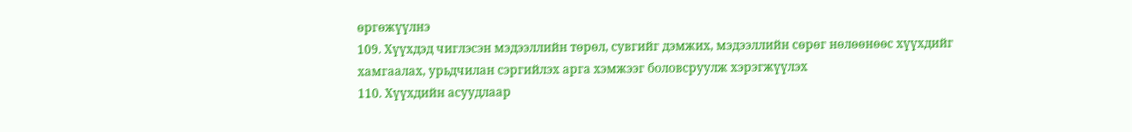өргөжүүлнэ
109. Хүүхдэд чиглэсэн мэдээллийн төрөл, сувгийг дэмжих, мэдээллийн сөрөг нөлөөнөөс хүүхдийг хамгаалах, урьдчилан сэргийлэх арга хэмжээг боловсруулж хэрэгжүүлэх
110. Хүүхдийн асуудлаар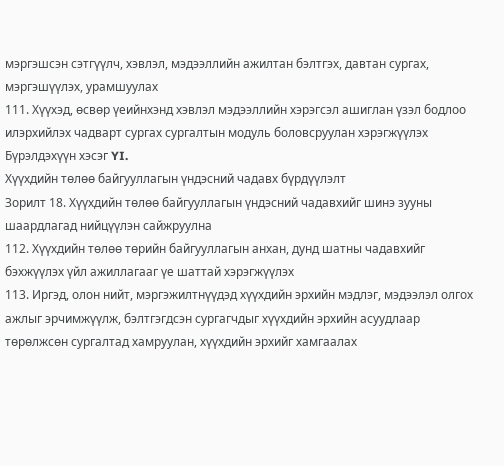мэргэшсэн сэтгүүлч, хэвлэл, мэдээллийн ажилтан бэлтгэх, давтан сургах, мэргэшүүлэх, урамшуулах
111. Хүүхэд, өсвөр үеийнхэнд хэвлэл мэдээллийн хэрэгсэл ашиглан үзэл бодлоо илэрхийлэх чадварт сургах сургалтын модуль боловсруулан хэрэгжүүлэх
Бүрэлдэхүүн хэсэг YI.
Хүүхдийн төлөө байгууллагын үндэсний чадавх бүрдүүлэлт
Зорилт 18. Хүүхдийн төлөө байгууллагын үндэсний чадавхийг шинэ зууны шаардлагад нийцүүлэн сайжруулна
112. Хүүхдийн төлөө төрийн байгууллагын анхан, дунд шатны чадавхийг бэхжүүлэх үйл ажиллагааг үе шаттай хэрэгжүүлэх
113. Иргэд, олон нийт, мэргэжилтнүүдэд хүүхдийн эрхийн мэдлэг, мэдээлэл олгох ажлыг эрчимжүүлж, бэлтгэгдсэн сургагчдыг хүүхдийн эрхийн асуудлаар төрөлжсөн сургалтад хамруулан, хүүхдийн эрхийг хамгаалах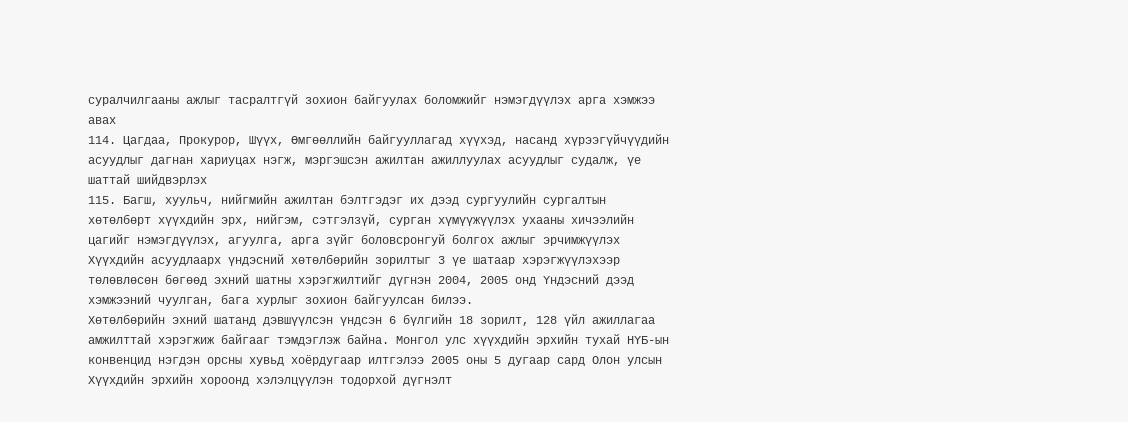суралчилгааны ажлыг тасралтгүй зохион байгуулах боломжийг нэмэгдүүлэх арга хэмжээ авах
114. Цагдаа, Прокурор, Шүүх, Өмгөөллийн байгууллагад хүүхэд, насанд хүрээгүйчүүдийн асуудлыг дагнан хариуцах нэгж, мэргэшсэн ажилтан ажиллуулах асуудлыг судалж, үе шаттай шийдвэрлэх
115. Багш, хуульч, нийгмийн ажилтан бэлтгэдэг их дээд сургуулийн сургалтын хөтөлбөрт хүүхдийн эрх, нийгэм, сэтгэлзүй, сурган хүмүүжүүлэх ухааны хичээлийн цагийг нэмэгдүүлэх, агуулга, арга зүйг боловсронгуй болгох ажлыг эрчимжүүлэх
Хүүхдийн асуудлаарх үндэсний хөтөлбөрийн зорилтыг 3 үе шатаар хэрэгжүүлэхээр төлөвлөсөн бөгөөд эхний шатны хэрэгжилтийг дүгнэн 2004, 2005 онд Үндэсний дээд хэмжээний чуулган, бага хурлыг зохион байгуулсан билээ.
Хөтөлбөрийн эхний шатанд дэвшүүлсэн үндсэн 6 бүлгийн 18 зорилт, 128 үйл ажиллагаа амжилттай хэрэгжиж байгааг тэмдэглэж байна. Монгол улс хүүхдийн эрхийн тухай НҮБ-ын конвенцид нэгдэн орсны хувьд хоёрдугаар илтгэлээ 2005 оны 5 дугаар сард Олон улсын Хүүхдийн эрхийн хороонд хэлэлцүүлэн тодорхой дүгнэлт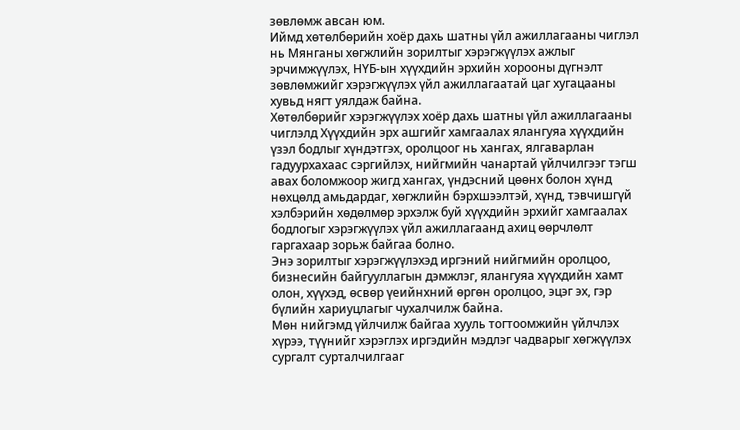зөвлөмж авсан юм.
Иймд хөтөлбөрийн хоёр дахь шатны үйл ажиллагааны чиглэл нь Мянганы хөгжлийн зорилтыг хэрэгжүүлэх ажлыг эрчимжүүлэх, НҮБ-ын хүүхдийн эрхийн хорооны дүгнэлт зөвлөмжийг хэрэгжүүлэх үйл ажиллагаатай цаг хугацааны хувьд нягт уялдаж байна.
Хөтөлбөрийг хэрэгжүүлэх хоёр дахь шатны үйл ажиллагааны чиглэлд Хүүхдийн эрх ашгийг хамгаалах ялангуяа хүүхдийн үзэл бодлыг хүндэтгэх, оролцоог нь хангах, ялгаварлан гадуурхахаас сэргийлэх, нийгмийн чанартай үйлчилгээг тэгш авах боломжоор жигд хангах, үндэсний цөөнх болон хүнд нөхцөлд амьдардаг, хөгжлийн бэрхшээлтэй, хүнд, тэвчишгүй хэлбэрийн хөдөлмөр эрхэлж буй хүүхдийн эрхийг хамгаалах бодлогыг хэрэгжүүлэх үйл ажиллагаанд ахиц өөрчлөлт гаргахаар зорьж байгаа болно.
Энэ зорилтыг хэрэгжүүлэхэд иргэний нийгмийн оролцоо, бизнесийн байгууллагын дэмжлэг, ялангуяа хүүхдийн хамт олон, хүүхэд, өсвөр үеийнхний өргөн оролцоо, эцэг эх, гэр бүлийн хариуцлагыг чухалчилж байна.
Мөн нийгэмд үйлчилж байгаа хууль тогтоомжийн үйлчлэх хүрээ, түүнийг хэрэглэх иргэдийн мэдлэг чадварыг хөгжүүлэх сургалт сурталчилгааг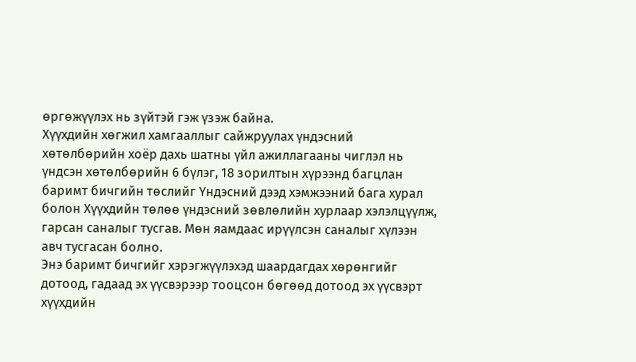өргөжүүлэх нь зүйтэй гэж үзэж байна.
Хүүхдийн хөгжил хамгааллыг сайжруулах үндэсний хөтөлбөрийн хоёр дахь шатны үйл ажиллагааны чиглэл нь үндсэн хөтөлбөрийн 6 бүлэг, 18 зорилтын хүрээнд багцлан баримт бичгийн төслийг Үндэсний дээд хэмжээний бага хурал болон Хүүхдийн төлөө үндэсний зөвлөлийн хурлаар хэлэлцүүлж, гарсан саналыг тусгав. Мөн яамдаас ирүүлсэн саналыг хүлээн авч тусгасан болно.
Энэ баримт бичгийг хэрэгжүүлэхэд шаардагдах хөрөнгийг дотоод, гадаад эх үүсвэрээр тооцсон бөгөөд дотоод эх үүсвэрт хүүхдийн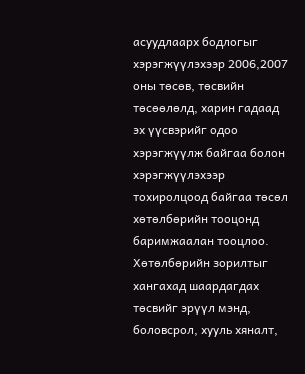асуудлаарх бодлогыг хэрэгжүүлэхээр 2006,2007 оны төсөв, төсвийн төсөөлөлд, харин гадаад эх үүсвэрийг одоо хэрэгжүүлж байгаа болон хэрэгжүүлэхээр тохиролцоод байгаа төсөл хөтөлбөрийн тооцонд баримжаалан тооцлоо.
Хөтөлбөрийн зорилтыг хангахад шаардагдах төсвийг эрүүл мэнд, боловсрол, хууль хяналт,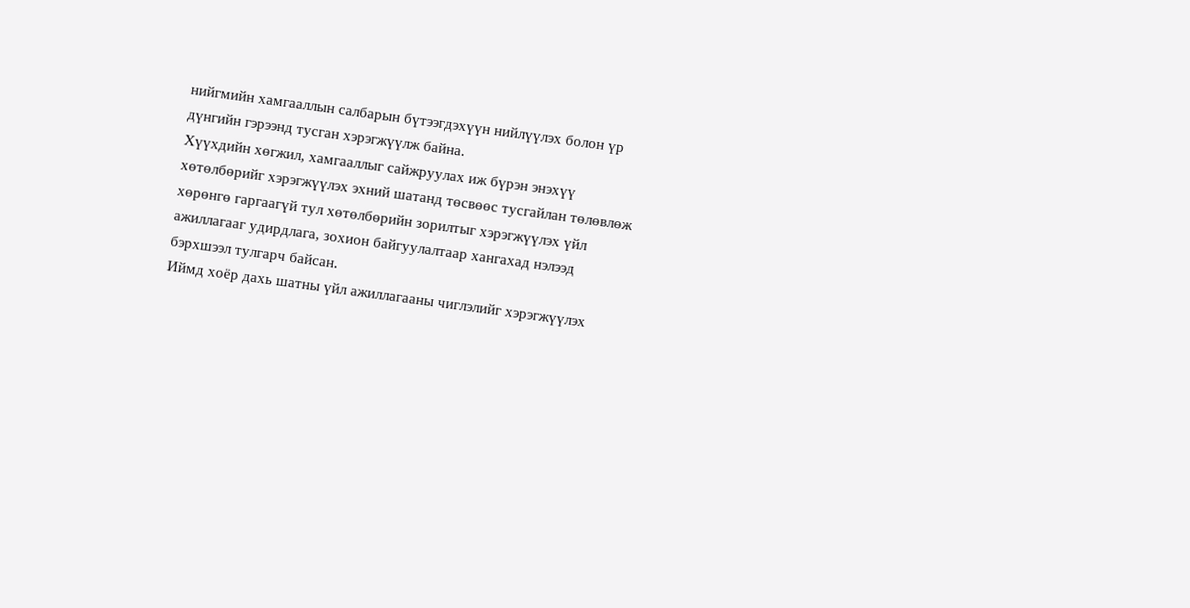нийгмийн хамгааллын салбарын бүтээгдэхүүн нийлүүлэх болон үр дүнгийн гэрээнд тусган хэрэгжүүлж байна.
Хүүхдийн хөгжил, хамгааллыг сайжруулах иж бүрэн энэхүү хөтөлбөрийг хэрэгжүүлэх эхний шатанд төсвөөс тусгайлан төлөвлөж хөрөнгө гаргаагүй тул хөтөлбөрийн зорилтыг хэрэгжүүлэх үйл ажиллагааг удирдлага, зохион байгуулалтаар хангахад нэлээд бэрхшээл тулгарч байсан.
Иймд хоёр дахь шатны үйл ажиллагааны чиглэлийг хэрэгжүүлэх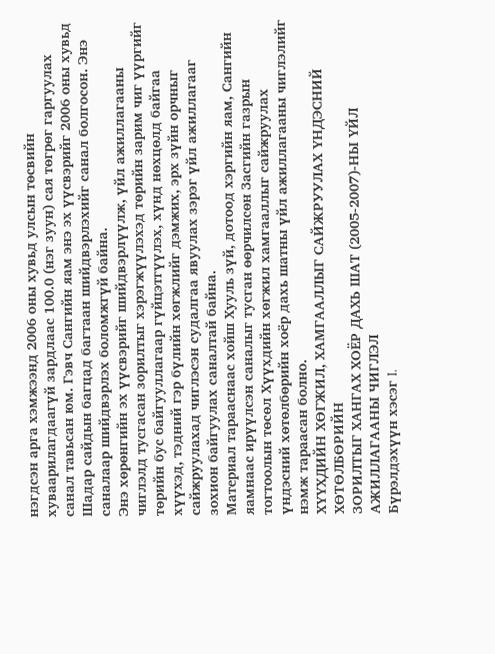нэгдсэн арга хэмжээнд 2006 оны хувьд улсын төсвийн хуваарилагдаагүй зардлаас 100.0 (нэг зуун) сая төгрөг гаргуулах санал тавьсан юм. Гэвч Сангийн яам энэ эх үүсвэрийг 2006 оны хувьд Шадар сайдын багцад багтаан шийдвэрлэхийг санал болгосон. Энэ саналаар шийдвэрлэх боломжгүй байна.
Энэ хөрөнгийн эх үүсвэрийг шийдвэрлүүлж, үйл ажиллагааны чиглэлд тусгасан зорилтыг хэрэгжүүлэхэд төрийн зарим чиг үүргийг төрийн бус байгууллагаар гүйцэтгүүлэх, хүнд нөхцөлд байгаа хүүхэд, тэдний гэр бүлийн хөгжлийг дэмжих, эрх зүйн орчныг сайжруулахад чиглэсэн судалгаа явуулах зэрэг үйл ажиллагааг зохион байгуулах саналтай байна.
Материал тарааснаас хойш Хууль зүй, дотоод хэргийн яам, Сангийн яамнаас ирүүлсэн саналыг тусган өөрчилсөн Засгийн газрын тогтоолын төсөл Хүүхдийн хөгжил хамгааллыг сайжруулах үндэсний хөтөлбөрийн хоёр дахь шатны үйл ажиллагааны чиглэлийг нэмж тараасан болно.
ХҮҮХДИЙН ХӨГЖИЛ, ХАМГААЛЛЫГ САЙЖРУУЛАХ ҮНДЭСНИЙ ХӨТӨЛБӨРИЙН
ЗОРИЛТЫГ ХАНГАХ ХОЁР ДАХЬ ШАТ (2005-2007)-НЫ ҮЙЛ АЖИЛЛАГААНЫ ЧИГЛЭЛ
Бүрэлдэхүүн хэсэг I.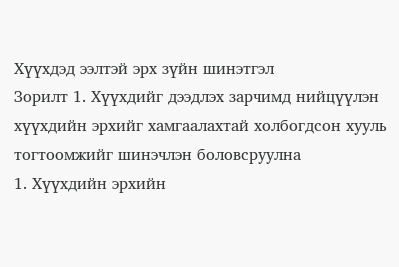Хүүхдэд ээлтэй эрх зүйн шинэтгэл
Зорилт 1. Хүүхдийг дээдлэх зарчимд нийцүүлэн хүүхдийн эрхийг хамгаалахтай холбогдсон хууль тогтоомжийг шинэчлэн боловсруулна
1. Хүүхдийн эрхийн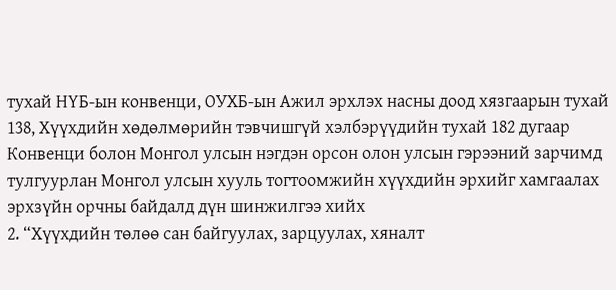тухай НҮБ-ын конвенци, ОУХБ-ын Ажил эрхлэх насны доод хязгаарын тухай 138, Хүүхдийн хөдөлмөрийн тэвчишгүй хэлбэрүүдийн тухай 182 дугаар Конвенци болон Монгол улсын нэгдэн орсон олон улсын гэрээний зарчимд тулгуурлан Монгол улсын хууль тогтоомжийн хүүхдийн эрхийг хамгаалах эрхзүйн орчны байдалд дүн шинжилгээ хийх
2. “Хүүхдийн төлөө сан байгуулах, зарцуулах, хяналт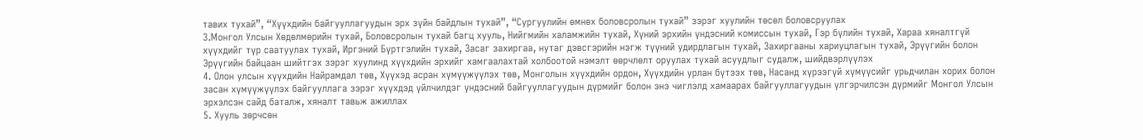тавих тухай”, “Хүүхдийн байгууллагуудын эрх зүйн байдлын тухай”, “Сургуулийн өмнөх боловсролын тухай” зэрэг хуулийн төсөл боловсруулах
3.Монгол Улсын Хөдөлмөрийн тухай, Боловсролын тухай багц хууль, Нийгмийн халамжийн тухай, Хүний эрхийн үндэсний комиссын тухай, Гэр бүлийн тухай, Хараа хяналтгүй хүүхдийг түр саатуулах тухай, Иргэний Бүртгэлийн тухай, Засаг захиргаа, нутаг дэвсгэрийн нэгж түүний удирдлагын тухай, Захиргааны хариуцлагын тухай, Эрүүгийн болон Эрүүгийн байцаан шийтгэх зэрэг хуулинд хүүхдийн эрхийг хамгаалахтай холбоотой нэмэлт өөрчлөлт оруулах тухай асуудлыг судалж, шийдвэрлүүлэх
4. Олон улсын хүүхдийн Найрамдал төв, Хүүхэд асран хүмүүжүүлэх төв, Монголын хүүхдийн ордон, Хүүхдийн урлан бүтээх төв, Насанд хүрээгүй хүмүүсийг урьдчилан хорих болон засан хүмүүжүүлэх байгууллага зэрэг хүүхдэд үйлчилдэг үндэсний байгууллагуудын дүрмийг болон энэ чиглэлд хамаарах байгууллагуудын үлгэрчилсэн дүрмийг Монгол Улсын эрхэлсэн сайд баталж, хяналт тавьж ажиллах
5. Хууль зөрчсөн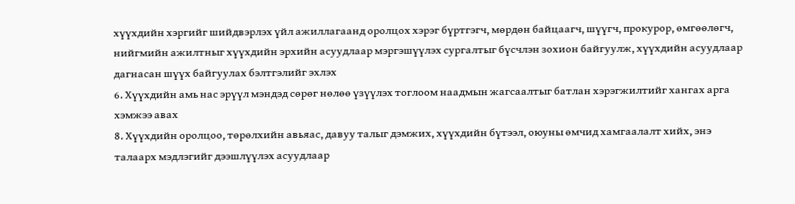хүүхдийн хэргийг шийдвэрлэх үйл ажиллагаанд оролцох хэрэг бүртгэгч, мөрдөн байцаагч, шүүгч, прокурор, өмгөөлөгч, нийгмийн ажилтныг хүүхдийн эрхийн асуудлаар мэргэшүүлэх сургалтыг бүсчлэн зохион байгуулж, хүүхдийн асуудлаар дагнасан шүүх байгуулах бэлтгэлийг эхлэх
6. Хүүхдийн амь нас эрүүл мэндэд сөрөг нөлөө үзүүлэх тоглоом наадмын жагсаалтыг батлан хэрэгжилтийг хангах арга хэмжээ авах
8. Хүүхдийн оролцоо, төрөлхийн авьяас, давуу талыг дэмжих, хүүхдийн бүтээл, оюуны өмчид хамгаалалт хийх, энэ талаарх мэдлэгийг дээшлүүлэх асуудлаар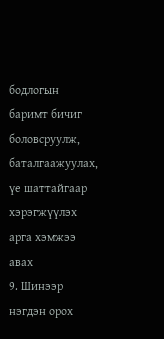бодлогын баримт бичиг боловсруулж, баталгаажуулах, үе шаттайгаар хэрэгжүүлэх арга хэмжээ авах
9. Шинээр нэгдэн орох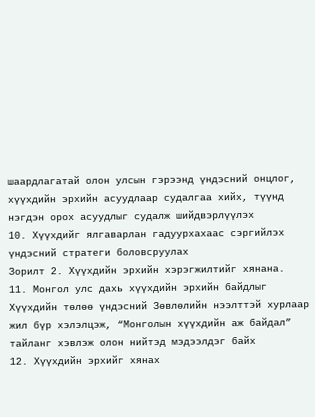шаардлагатай олон улсын гэрээнд үндэсний онцлог, хүүхдийн эрхийн асуудлаар судалгаа хийх, түүнд нэгдэн орох асуудлыг судалж шийдвэрлүүлэх
10. Хүүхдийг ялгаварлан гадуурхахаас сэргийлэх үндэсний стратеги боловсруулах
Зорилт 2. Хүүхдийн эрхийн хэрэгжилтийг хянана.
11. Монгол улс дахь хүүхдийн эрхийн байдлыг Хүүхдийн төлөө үндэсний Зөвлөлийн нээлттэй хурлаар жил бүр хэлэлцэж, “Монголын хүүхдийн аж байдал” тайланг хэвлэж олон нийтэд мэдээлдэг байх
12. Хүүхдийн эрхийг хянах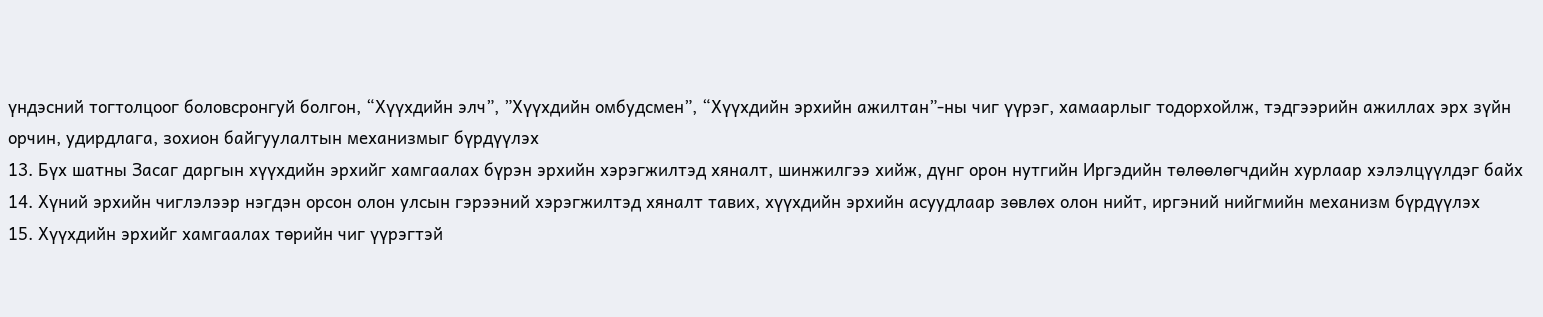үндэсний тогтолцоог боловсронгуй болгон, “Хүүхдийн элч”, ”Хүүхдийн омбудсмен”, “Хүүхдийн эрхийн ажилтан”-ны чиг үүрэг, хамаарлыг тодорхойлж, тэдгээрийн ажиллах эрх зүйн орчин, удирдлага, зохион байгуулалтын механизмыг бүрдүүлэх
13. Бүх шатны Засаг даргын хүүхдийн эрхийг хамгаалах бүрэн эрхийн хэрэгжилтэд хяналт, шинжилгээ хийж, дүнг орон нутгийн Иргэдийн төлөөлөгчдийн хурлаар хэлэлцүүлдэг байх
14. Хүний эрхийн чиглэлээр нэгдэн орсон олон улсын гэрээний хэрэгжилтэд хяналт тавих, хүүхдийн эрхийн асуудлаар зөвлөх олон нийт, иргэний нийгмийн механизм бүрдүүлэх
15. Хүүхдийн эрхийг хамгаалах төрийн чиг үүрэгтэй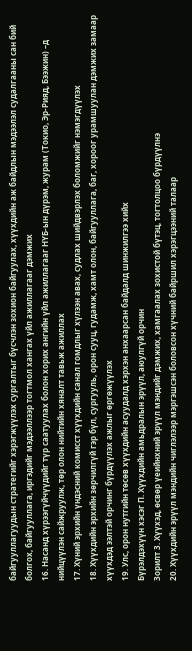байгууллагуудын стратегийг хэрэгжүүлэх сургалтыг бүсчлэн зохион байгуулах, хүүхдийн аж байдлын мэдээлэл судалгааны сан бий болгох, байгууллага, иргэдийг мэдээллээр тогтмол хангах үйл ажиллагааг дэмжих
16. Насанд хүрээгүйчүүдийг түр саатуулах болон хорих ангийн үйл ажиллагааг НҮБ-ын дүрэм, журам (Токио, Эр-Рияд, Бээжин) –д нийцүүлэн сайжруулж, төр олон нийтийн хяналт тавьж ажиллах
17. Хүний эрхийн үндэсний комисст хүүхдийн санал гомдлыг хүлээн авах, судлах шийдвэрлэх боломжийг нэмэгдүүлэх
18. Хүүхдийн эрхийн зөрчилгүй гэр бүл, сургууль, орон сууц, гудамж, хамт олон, байгууллага, баг, хороог урамшуулан дэмжих замаар хүүхдэд ээлтэй орчинг бүрдүүлэх ажлыг өргөжүүлэх
19. Улс, орон нутгийн төсөв хүүхдийн асуудалд хэрхэн анхаарсан байдалд шинжилгээ хийх
Бүрэлдэхүүн хэсэг П. Хүүхдийн амьдралын эрүүл, аюулгүй орчин
Зорилт 3. Хүүхэд, өсвөр үеийнхний эрүүл мэндийг дэмжих, хамгаалах зохистой бүтэц, тогтолцоо бүрдүүлнэ
20. Хүүхдийн эрүүл мэндийн чиглэлээр мэргэшсэн боловсон хүчний байршил хэрэгцээний талаар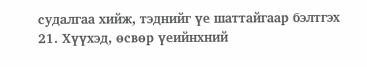судалгаа хийж, тэднийг үе шаттайгаар бэлтгэх
21. Хүүхэд, өсвөр үеийнхний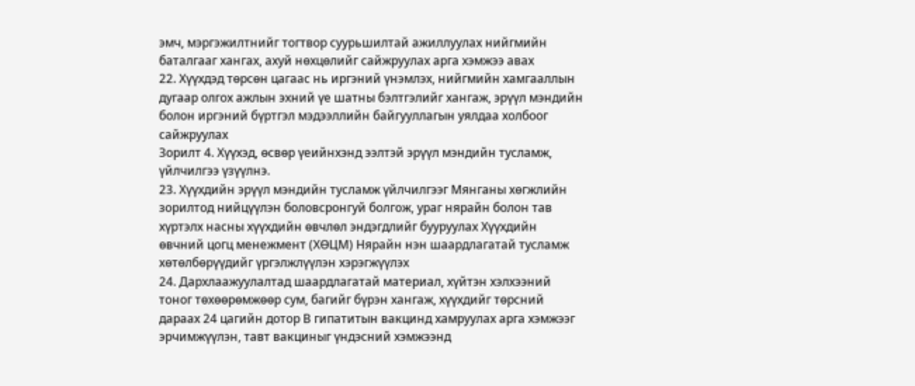эмч, мэргэжилтнийг тогтвор суурьшилтай ажиллуулах нийгмийн баталгааг хангах, ахуй нөхцөлийг сайжруулах арга хэмжээ авах
22. Хүүхдэд төрсөн цагаас нь иргэний үнэмлэх, нийгмийн хамгааллын дугаар олгох ажлын эхний үе шатны бэлтгэлийг хангаж, эрүүл мэндийн болон иргэний бүртгэл мэдээллийн байгууллагын уялдаа холбоог сайжруулах
Зорилт 4. Хүүхэд, өсвөр үеийнхэнд ээлтэй эрүүл мэндийн тусламж, үйлчилгээ үзүүлнэ.
23. Хүүхдийн эрүүл мэндийн тусламж үйлчилгээг Мянганы хөгжлийн зорилтод нийцүүлэн боловсронгуй болгож, ураг нярайн болон тав хүртэлх насны хүүхдийн өвчлөл эндэгдлийг бууруулах Хүүхдийн өвчний цогц менежмент (ХӨЦМ) Нярайн нэн шаардлагатай тусламж хөтөлбөрүүдийг үргэлжлүүлэн хэрэгжүүлэх
24. Дархлаажуулалтад шаардлагатай материал, хүйтэн хэлхээний тоног төхөөрөмжөөр сум, багийг бүрэн хангаж, хүүхдийг төрсний дараах 24 цагийн дотор В гипатитын вакцинд хамруулах арга хэмжээг эрчимжүүлэн, тавт вакциныг үндэсний хэмжээнд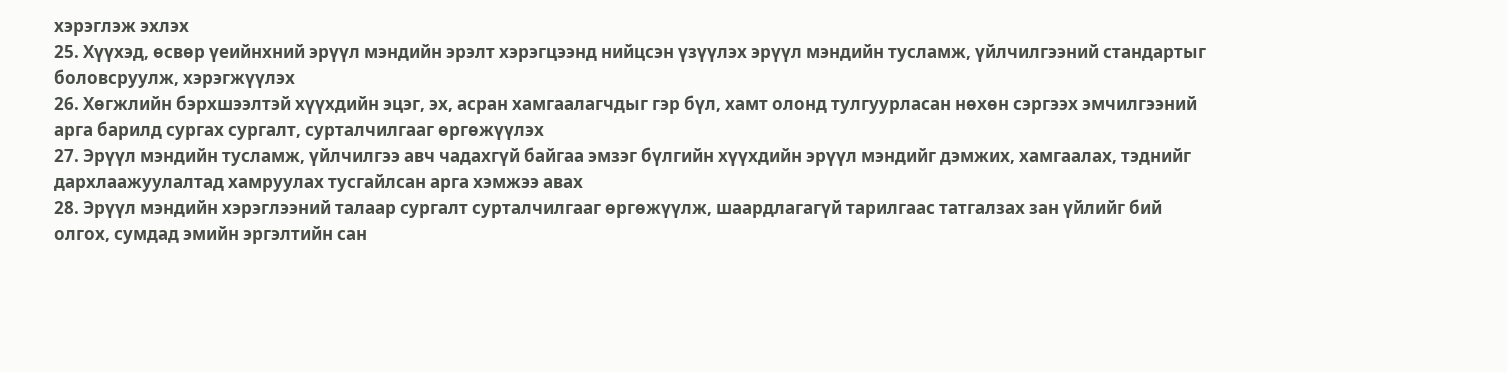хэрэглэж эхлэх
25. Хүүхэд, өсвөр үеийнхний эрүүл мэндийн эрэлт хэрэгцээнд нийцсэн үзүүлэх эрүүл мэндийн тусламж, үйлчилгээний стандартыг боловсруулж, хэрэгжүүлэх
26. Хөгжлийн бэрхшээлтэй хүүхдийн эцэг, эх, асран хамгаалагчдыг гэр бүл, хамт олонд тулгуурласан нөхөн сэргээх эмчилгээний арга барилд сургах сургалт, сурталчилгааг өргөжүүлэх
27. Эрүүл мэндийн тусламж, үйлчилгээ авч чадахгүй байгаа эмзэг бүлгийн хүүхдийн эрүүл мэндийг дэмжих, хамгаалах, тэднийг дархлаажуулалтад хамруулах тусгайлсан арга хэмжээ авах
28. Эрүүл мэндийн хэрэглээний талаар сургалт сурталчилгааг өргөжүүлж, шаардлагагүй тарилгаас татгалзах зан үйлийг бий олгох, сумдад эмийн эргэлтийн сан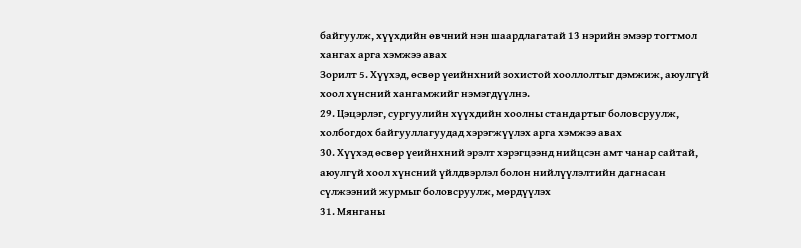байгуулж, хүүхдийн өвчний нэн шаардлагатай 13 нэрийн эмээр тогтмол хангах арга хэмжээ авах
Зорилт 5. Хүүхэд, өсвөр үеийнхний зохистой хооллолтыг дэмжиж, аюулгүй хоол хүнсний хангамжийг нэмэгдүүлнэ.
29. Цэцэрлэг, сургуулийн хүүхдийн хоолны стандартыг боловсруулж, холбогдох байгууллагуудад хэрэгжүүлэх арга хэмжээ авах
30. Хүүхэд өсвөр үеийнхний эрэлт хэрэгцээнд нийцсэн амт чанар сайтай, аюулгүй хоол хүнсний үйлдвэрлэл болон нийлүүлэлтийн дагнасан сүлжээний журмыг боловсруулж, мөрдүүлэх
31. Мянганы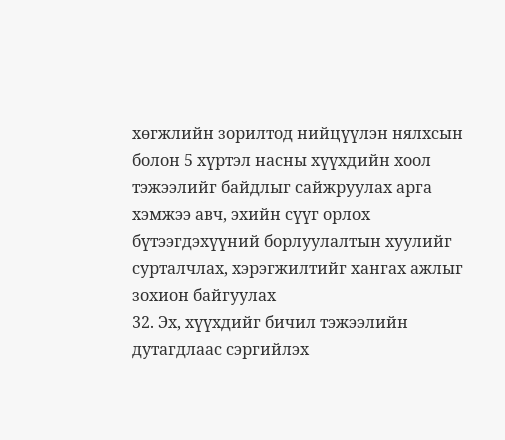хөгжлийн зорилтод нийцүүлэн нялхсын болон 5 хүртэл насны хүүхдийн хоол тэжээлийг байдлыг сайжруулах арга хэмжээ авч, эхийн сүүг орлох бүтээгдэхүүний борлуулалтын хуулийг сурталчлах, хэрэгжилтийг хангах ажлыг зохион байгуулах
32. Эх, хүүхдийг бичил тэжээлийн дутагдлаас сэргийлэх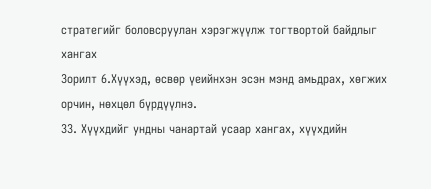стратегийг боловсруулан хэрэгжүүлж тогтвортой байдлыг хангах
Зорилт 6.Хүүхэд, өсвөр үеийнхэн эсэн мэнд амьдрах, хөгжих орчин, нөхцөл бүрдүүлнэ.
33. Хүүхдийг ундны чанартай усаар хангах, хүүхдийн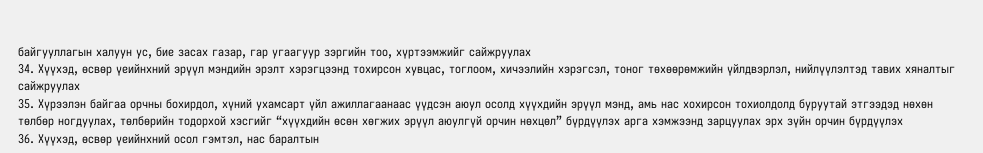байгууллагын халуун ус, бие засах газар, гар угаагуур зэргийн тоо, хүртээмжийг сайжруулах
34. Хүүхэд, өсвөр үеийнхний эрүүл мэндийн эрэлт хэрэгцээнд тохирсон хувцас, тоглоом, хичээлийн хэрэгсэл, тоног төхөөрөмжийн үйлдвэрлэл, нийлүүлэлтэд тавих хяналтыг сайжруулах
35. Хүрээлэн байгаа орчны бохирдол, хүний ухамсарт үйл ажиллагаанаас үүдсэн аюул осолд хүүхдийн эрүүл мэнд, амь нас хохирсон тохиолдолд буруутай этгээдэд нөхөн төлбөр ногдуулах, төлбөрийн тодорхой хэсгийг “хүүхдийн өсөн хөгжих эрүүл аюулгүй орчин нөхцөл” бүрдүүлэх арга хэмжээнд зарцуулах эрх зүйн орчин бүрдүүлэх
36. Хүүхэд, өсвөр үеийнхний осол гэмтэл, нас баралтын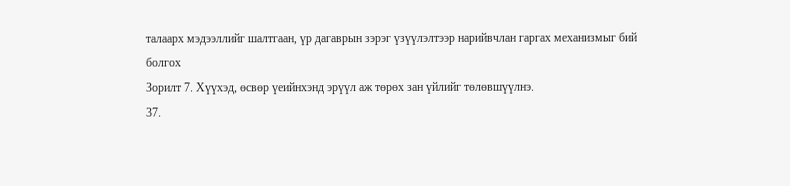талаарх мэдээллийг шалтгаан, үр дагаврын зэрэг үзүүлэлтээр нарийвчлан гаргах механизмыг бий болгох
Зорилт 7. Хүүхэд, өсвөр үеийнхэнд эрүүл аж төрөх зан үйлийг төлөвшүүлнэ.
37.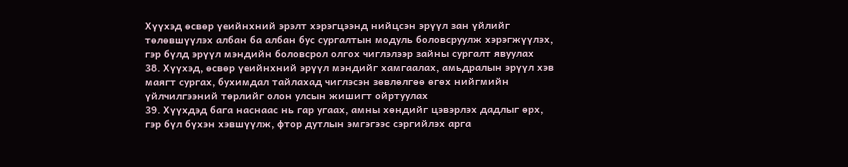Хүүхэд өсвөр үеийнхний эрэлт хэрэгцээнд нийцсэн эрүүл зан үйлийг төлөвшүүлэх албан ба албан бус сургалтын модуль боловсруулж хэрэгжүүлэх, гэр бүлд эрүүл мэндийн боловсрол олгох чиглэлээр зайны сургалт явуулах
38. Хүүхэд, өсвөр үеийнхний эрүүл мэндийг хамгаалах, амьдралын эрүүл хэв маягт сургах, бухимдал тайлахад чиглэсэн зөвлөлгөө өгөх нийгмийн үйлчилгээний төрлийг олон улсын жишигт ойртуулах
39. Хүүхдэд бага наснаас нь гар угаах, амны хөндийг цэвэрлэх дадлыг өрх, гэр бүл бүхэн хэвшүүлж, фтор дутлын эмгэгээс сэргийлэх арга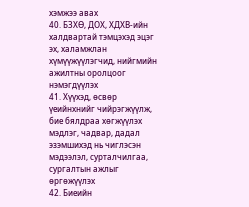хэмжээ авах
40. БЗХӨ, ДОХ, ХДХВ-ийн халдвартай тэмцэхэд эцэг эх, халамжлан хүмүүжүүлэгчид, нийгмийн ажилтны оролцоог нэмэгдүүлэх
41. Хүүхэд, өсвөр үеийнхнийг чийрэгжүүлж, бие бялдраа хөгжүүлэх мэдлэг, чадвар, дадал эзэмшихэд нь чиглэсэн мэдээлэл, сурталчилгаа, сургалтын ажлыг өргөжүүлэх
42. Биеийн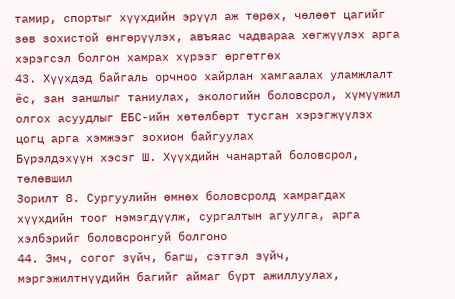тамир, спортыг хүүхдийн эрүүл аж төрөх, чөлөөт цагийг зөв зохистой өнгөрүүлэх, авъяас чадвараа хөгжүүлэх арга хэрэгсэл болгон хамрах хүрээг өргөтгөх
43. Хүүхдэд байгаль орчноо хайрлан хамгаалах уламжлалт ёс, зан заншлыг таниулах, экологийн боловсрол, хүмүүжил олгох асуудлыг ЕБС-ийн хөтөлбөрт тусган хэрэгжүүлэх цогц арга хэмжээг зохион байгуулах
Бүрэлдэхүүн хэсэг Ш. Хүүхдийн чанартай боловсрол, төлөвшил
Зорилт 8. Сургуулийн өмнөх боловсролд хамрагдах хүүхдийн тоог нэмэгдүүлж, сургалтын агуулга, арга хэлбэрийг боловсронгуй болгоно
44. Эмч, согог зүйч, багш, сэтгэл зүйч, мэргэжилтнүүдийн багийг аймаг бүрт ажиллуулах,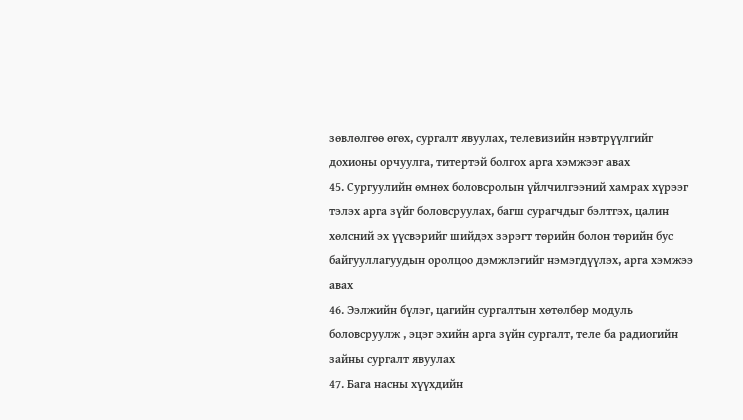зөвлөлгөө өгөх, сургалт явуулах, телевизийн нэвтрүүлгийг дохионы орчуулга, титертэй болгох арга хэмжээг авах
45. Сургуулийн өмнөх боловсролын үйлчилгээний хамрах хүрээг тэлэх арга зүйг боловсруулах, багш сурагчдыг бэлтгэх, цалин хөлсний эх үүсвэрийг шийдэх зэрэгт төрийн болон төрийн бус байгууллагуудын оролцоо дэмжлэгийг нэмэгдүүлэх, арга хэмжээ авах
46. Ээлжийн бүлэг, цагийн сургалтын хөтөлбөр модуль боловсруулж , эцэг эхийн арга зүйн сургалт, теле ба радиогийн зайны сургалт явуулах
47. Бага насны хүүхдийн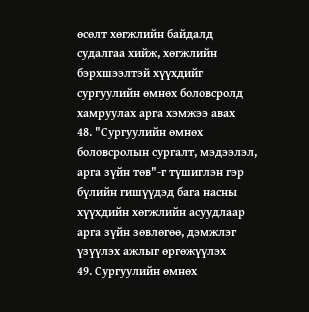өсөлт хөгжлийн байдалд судалгаа хийж, хөгжлийн бэрхшээлтэй хүүхдийг сургуулийн өмнөх боловсролд хамруулах арга хэмжээ авах
48. "Сургуулийн өмнөх боловсролын сургалт, мэдээлэл, арга зүйн төв"-г түшиглэн гэр бүлийн гишүүдэд бага насны хүүхдийн хөгжлийн асуудлаар арга зүйн зөвлөгөө, дэмжлэг үзүүлэх ажлыг өргөжүүлэх
49. Сургуулийн өмнөх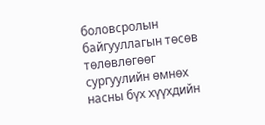боловсролын байгууллагын төсөв төлөвлөгөөг сургуулийн өмнөх насны бүх хүүхдийн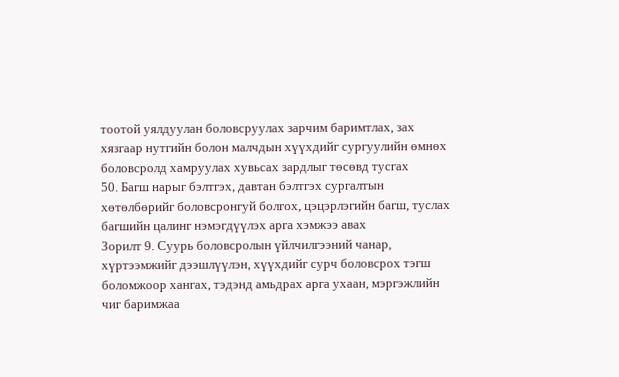тоотой уялдуулан боловсруулах зарчим баримтлах, зах хязгаар нутгийн болон малчдын хүүхдийг сургуулийн өмнөх боловсролд хамруулах хувьсах зардлыг төсөвд тусгах
50. Багш нарыг бэлтгэх, давтан бэлтгэх сургалтын хөтөлбөрийг боловсронгуй болгох, цэцэрлэгийн багш, туслах багшийн цалинг нэмэгдүүлэх арга хэмжээ авах
Зорилт 9. Суурь боловсролын үйлчилгээний чанар, хүртээмжийг дээшлүүлэн, хүүхдийг сурч боловсрох тэгш боломжоор хангах, тэдэнд амьдрах арга ухаан, мэргэжлийн чиг баримжаа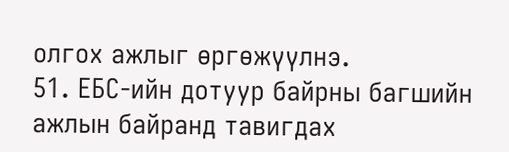олгох ажлыг өргөжүүлнэ.
51. ЕБС-ийн дотуур байрны багшийн ажлын байранд тавигдах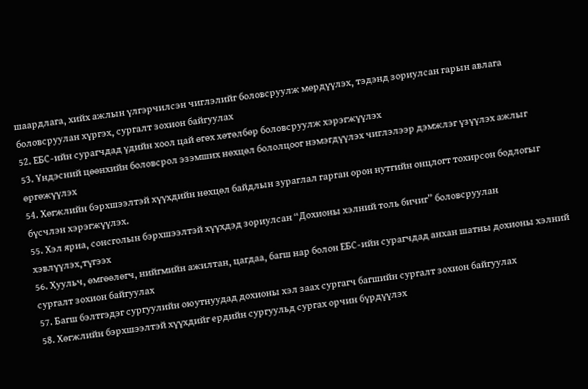шаардлага, хийх ажлын үлгэрчилсэн чиглэлийг боловсруулж мөрдүүлэх, тэдэнд зориулсан гарын авлага боловсруулан хүргэх, сургалт зохион байгуулах
52. ЕБС-ийн сурагчдад үдийн хоол цай өгөх хөтөлбөр боловсруулж хэрэгжүүлэх
53. Үндэсний цөөнхийн боловсрол эзэмших нөхцөл бололцоог нэмэгдүүлэх чиглэлээр дэмжлэг үзүүлэх ажлыг өргөжүүлэх
54. Хөгжлийн бэрхшээлтэй хүүхдийн нөхцөл байдлын зураглал гарган орон нутгийн онцлогт тохирсон бодлогыг бүсчлэн хэрэгжүүлэх.
55. Хэл яриа, сонсголын бэрхшээлтэй хүүхдэд зориулсан “Дохионы хэлний толь бичиг” боловсруулан хэвлүүлэх,түгээх
56. Хуульч, өмгөөлөгч, нийгмийн ажилтан, цагдаа, багш нар болон ЕБС-ийн сурагчдад анхан шатны дохионы хэлний сургалт зохион байгуулах
57. Багш бэлтгэдэг сургуулийн оюутнуудад дохионы хэл заах сургагч багшийн сургалт зохион байгуулах
58. Хөгжлийн бэрхшээлтэй хүүхдийг ердийн сургуульд сургах орчин бүрдүүлэх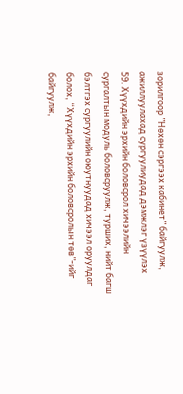зорилгоор ”Нөхөн сэргээх кабинет” байгуулж, ажиллуулахад сургуулиудад дэмжлэг үзүүлэх
59. Хүүхдийн эрхийн боловсрол хичээлийн сургалтын модуль боловсруулж, турших, нийт багш бэлтгэх сургуулийн оюутнуудад хичээл оруулдаг болох, “Хүүхдийн эрхийн боловсролын төв”-ийг байгуулж,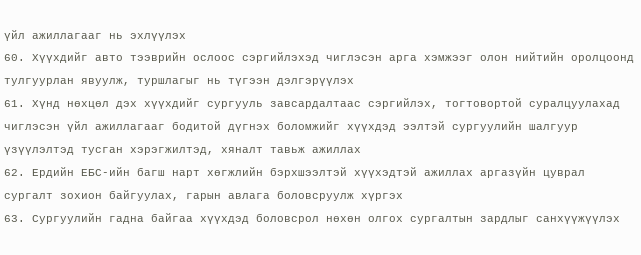үйл ажиллагааг нь эхлүүлэх
60. Хүүхдийг авто тээврийн ослоос сэргийлэхэд чиглэсэн арга хэмжээг олон нийтийн оролцоонд тулгуурлан явуулж, туршлагыг нь түгээн дэлгэрүүлэх
61. Хүнд нөхцөл дэх хүүхдийг сургууль завсардалтаас сэргийлэх, тогтовортой суралцуулахад чиглэсэн үйл ажиллагааг бодитой дүгнэх боломжийг хүүхдэд ээлтэй сургуулийн шалгуур үзүүлэлтэд тусган хэрэгжилтэд, хяналт тавьж ажиллах
62. Ердийн ЕБС-ийн багш нарт хөгжлийн бэрхшээлтэй хүүхэдтэй ажиллах аргазүйн цуврал сургалт зохион байгуулах, гарын авлага боловсруулж хүргэх
63. Сургуулийн гадна байгаа хүүхдэд боловсрол нөхөн олгох сургалтын зардлыг санхүүжүүлэх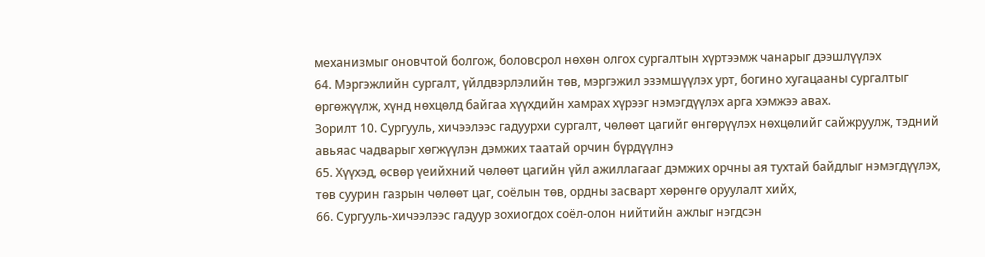механизмыг оновчтой болгож, боловсрол нөхөн олгох сургалтын хүртээмж чанарыг дээшлүүлэх
64. Мэргэжлийн сургалт, үйлдвэрлэлийн төв, мэргэжил эзэмшүүлэх урт, богино хугацааны сургалтыг өргөжүүлж, хүнд нөхцөлд байгаа хүүхдийн хамрах хүрээг нэмэгдүүлэх арга хэмжээ авах.
Зорилт 10. Сургууль, хичээлээс гадуурхи сургалт, чөлөөт цагийг өнгөрүүлэх нөхцөлийг сайжруулж, тэдний авьяас чадварыг хөгжүүлэн дэмжих таатай орчин бүрдүүлнэ
65. Хүүхэд, өсвөр үеийхний чөлөөт цагийн үйл ажиллагааг дэмжих орчны ая тухтай байдлыг нэмэгдүүлэх, төв суурин газрын чөлөөт цаг, соёлын төв, ордны засварт хөрөнгө оруулалт хийх,
66. Сургууль-хичээлээс гадуур зохиогдох соёл-олон нийтийн ажлыг нэгдсэн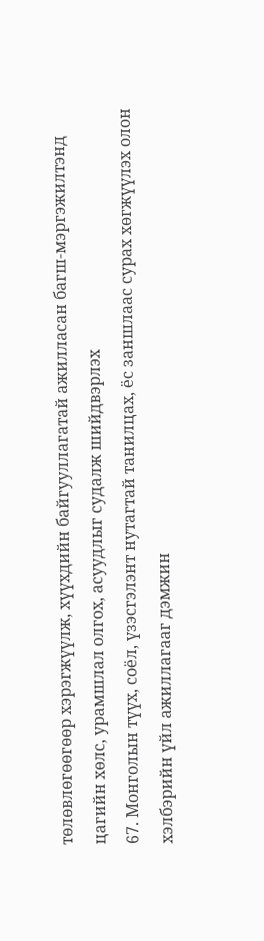төлөвлөгөөгөөр хэрэгжүүлж, хүүхдийн байгууллагатай ажилласан багш-мэргэжилтэнд цагийн хөлс, урамшлал олгох, асуудлыг судалж шийдвэрлэх
67. Монголын түүх, соёл, үзэсгэлэнт нутагтай танилцах, ёс заншлаас сурах хөгжүүлэх олон хэлбэрийн үйл ажиллагааг дэмжин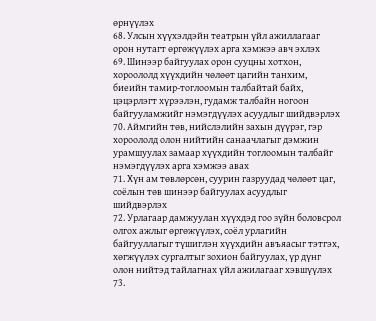өрнүүлэх
68. Улсын хүүхэлдэйн театрын үйл ажиллагааг орон нутагт өргөжүүлэх арга хэмжээ авч эхлэх
69. Шинээр байгуулах орон сууцны хотхон, хороололд хүүхдийн чөлөөт цагийн танхим, биеийн тамир-тоглоомын талбайтай байх, цэцэрлэгт хүрээлэн, гудамж талбайн ногоон байгууламжийг нэмэгдүүлэх асуудлыг шийдвэрлэх
70. Аймгийн төв, нийслэлийн захын дүүрэг, гэр хороололд олон нийтийн санаачлагыг дэмжин урамшуулах замаар хүүхдийн тоглоомын талбайг нэмэгдүүлэх арга хэмжээ авах
71. Хүн ам төвлөрсөн, суурин газруудад чөлөөт цаг, соёлын төв шинээр байгуулах асуудлыг шийдвэрлэх
72. Урлагаар дамжуулан хүүхдэд гоо зүйн боловсрол олгох ажлыг өргөжүүлэх, соёл урлагийн байгууллагыг түшиглэн хүүхдийн авъяасыг тэтгэх, хөгжүүлэх сургалтыг зохион байгуулах, үр дүнг олон нийтэд тайлагнах үйл ажилагааг хэвшүүлэх
73.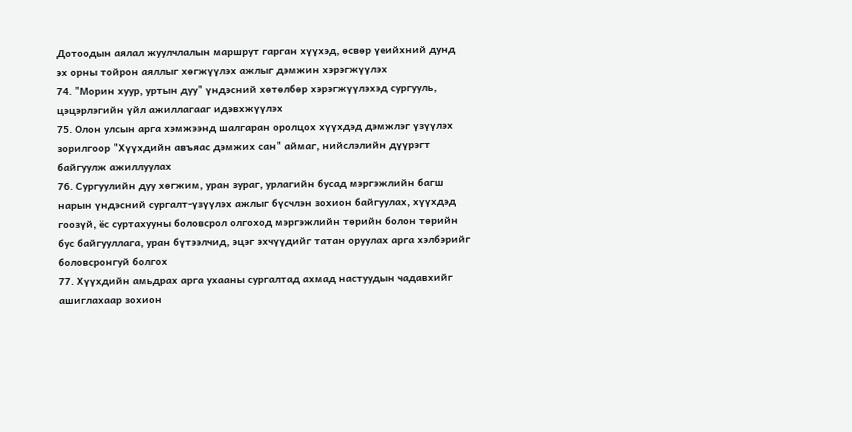Дотоодын аялал жуулчлалын маршрут гарган хүүхэд, өсвөр үеийхний дунд эх орны тойрон аяллыг хөгжүүлэх ажлыг дэмжин хэрэгжүүлэх
74. "Морин хуур, уртын дуу" үндэсний хөтөлбөр хэрэгжүүлэхэд сургууль, цэцэрлэгийн үйл ажиллагааг идэвхжүүлэх
75. Олон улсын арга хэмжээнд шалгаран оролцох хүүхдэд дэмжлэг үзүүлэх зорилгоор "Хүүхдийн авъяас дэмжих сан" аймаг, нийслэлийн дүүрэгт байгуулж ажиллуулах
76. Сургуулийн дуу хөгжим, уран зураг, урлагийн бусад мэргэжлийн багш нарын үндэсний сургалт-үзүүлэх ажлыг бүсчлэн зохион байгуулах, хүүхдэд гоозүй, ёс суртахууны боловсрол олгоход мэргэжлийн төрийн болон төрийн бус байгууллага, уран бүтээлчид, эцэг эхчүүдийг татан оруулах арга хэлбэрийг боловсронгуй болгох
77. Хүүхдийн амьдрах арга ухааны сургалтад ахмад настуудын чадавхийг ашиглахаар зохион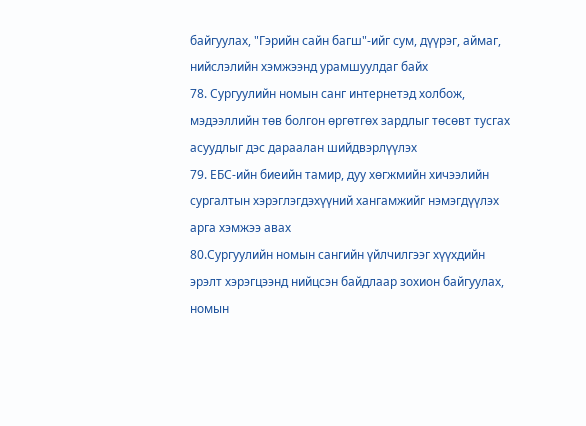байгуулах, "Гэрийн сайн багш"-ийг сум, дүүрэг, аймаг, нийслэлийн хэмжээнд урамшуулдаг байх
78. Сургуулийн номын санг интернетэд холбож, мэдээллийн төв болгон өргөтгөх зардлыг төсөвт тусгах асуудлыг дэс дараалан шийдвэрлүүлэх
79. ЕБС-ийн биеийн тамир, дуу хөгжмийн хичээлийн сургалтын хэрэглэгдэхүүний хангамжийг нэмэгдүүлэх арга хэмжээ авах
80.Сургуулийн номын сангийн үйлчилгээг хүүхдийн эрэлт хэрэгцээнд нийцсэн байдлаар зохион байгуулах, номын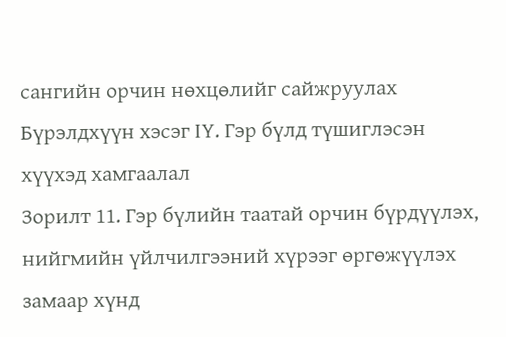сангийн орчин нөхцөлийг сайжруулах
Бүрэлдхүүн хэсэг IҮ. Гэр бүлд түшиглэсэн хүүхэд хамгаалал
Зорилт 11. Гэр бүлийн таатай орчин бүрдүүлэх, нийгмийн үйлчилгээний хүрээг өргөжүүлэх замаар хүнд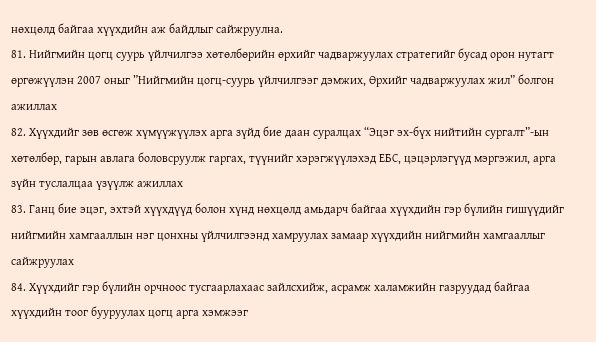нөхцөлд байгаа хүүхдийн аж байдлыг сайжруулна.
81. Нийгмийн цогц суурь үйлчилгээ хөтөлбөрийн өрхийг чадваржуулах стратегийг бусад орон нутагт өргөжүүлэн 2007 оныг ”Нийгмийн цогц-суурь үйлчилгээг дэмжих, Өрхийг чадваржуулах жил” болгон ажиллах
82. Хүүхдийг зөв өсгөж хүмүүжүүлэх арга зүйд бие даан суралцах “Эцэг эх-бүх нийтийн сургалт”-ын хөтөлбөр, гарын авлага боловсруулж гаргах, түүнийг хэрэгжүүлэхэд ЕБС, цэцэрлэгүүд мэргэжил, арга зүйн туслалцаа үзүүлж ажиллах
83. Ганц бие эцэг, эхтэй хүүхдүүд болон хүнд нөхцөлд амьдарч байгаа хүүхдийн гэр бүлийн гишүүдийг нийгмийн хамгааллын нэг цонхны үйлчилгээнд хамруулах замаар хүүхдийн нийгмийн хамгааллыг сайжруулах
84. Хүүхдийг гэр бүлийн орчноос тусгаарлахаас зайлсхийж, асрамж халамжийн газруудад байгаа хүүхдийн тоог бууруулах цогц арга хэмжээг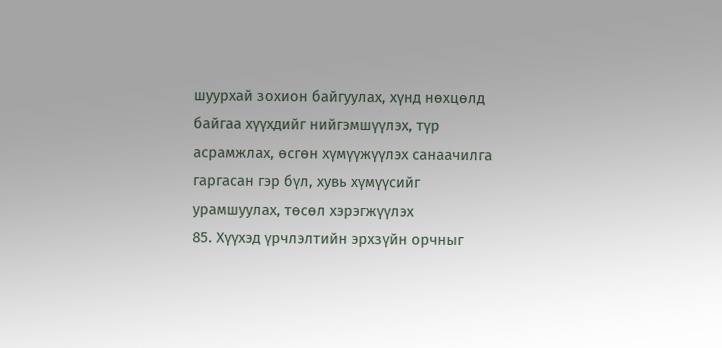шуурхай зохион байгуулах, хүнд нөхцөлд байгаа хүүхдийг нийгэмшүүлэх, түр асрамжлах, өсгөн хүмүүжүүлэх санаачилга гаргасан гэр бүл, хувь хүмүүсийг урамшуулах, төсөл хэрэгжүүлэх
85. Хүүхэд үрчлэлтийн эрхзүйн орчныг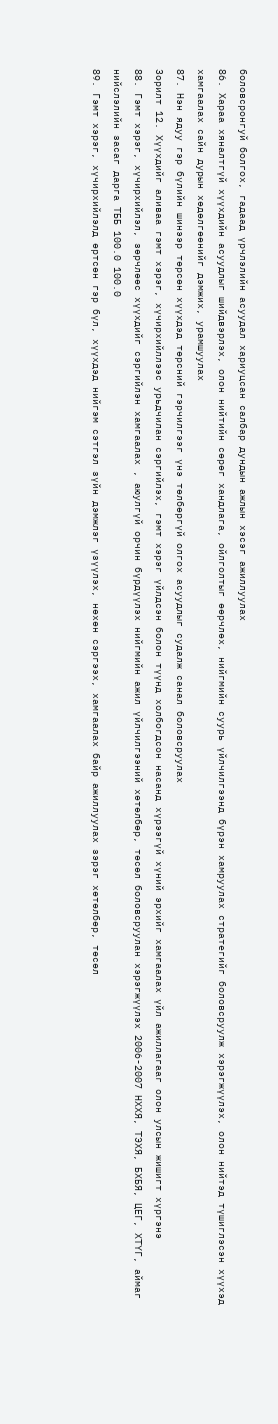боловсронгуй болгох, гадаад үрчлэлийн асуудал хариуцсан салбар дундын ажлын хэсэг ажиллуулах
86. Хараа хяналтгүй хүүхдийн асуудлыг шийдвэрлэх, олон нийтийн сөрөг хандлага, ойлголтыг өөрчлөх, нийгмийн суурь үйлчилгээнд бүрэн хамруулах стратегийг боловсруулж хэрэгжүүлэх, олон нийтэд түшиглэсэн хүүхэд хамгаалах сайн дурын хөдөлгөөнийг дэмжих, урамшуулах
87. Нэн ядуу гэр бүлийн шинээр төрсөн хүүхдэд төрсний гэрчилгээг үнэ төлбөргүй олгох асуудлыг судалж санал боловсруулах
Зорилт 12. Хүүхдийг аливаа гэмт хэрэг, хүчирхийллээс урьдчилан сэргийлэх, гэмт хэрэг үйлдсэн болон түүнд холбогдсон насанд хүрээгүй хүний эрхийг хамгаалах үйл ажиллагааг олон улсын жишигт хүргэнэ
88. Гэмт хэрэг, хүчирхийлэл, зөрчлөөс хүүхдийг сэргийлэн хамгаалах , аюулгүй орчин бүрдүүлэх нийгмийн ажил үйлчилгээний хөтөлбөр, төсөл боловсруулан хэрэгжүүлэх 2006-2007 НХХЯ, ТЭХЯ, БХБЯ, ЦЕГ, ХТҮГ, аймаг нийслэлийн засаг дарга ТББ 100.0 100.0
89. Гэмт хэрэг, хүчирхийлэлд өртсөн гэр бүл, хүүхдэд нийгэм сэтгэл зүйн дэмжлэг үзүүлэх, нөхөн сэргээх, хамгаалах байр ажиллуулах зэрэг хөтөлбөр, төсөл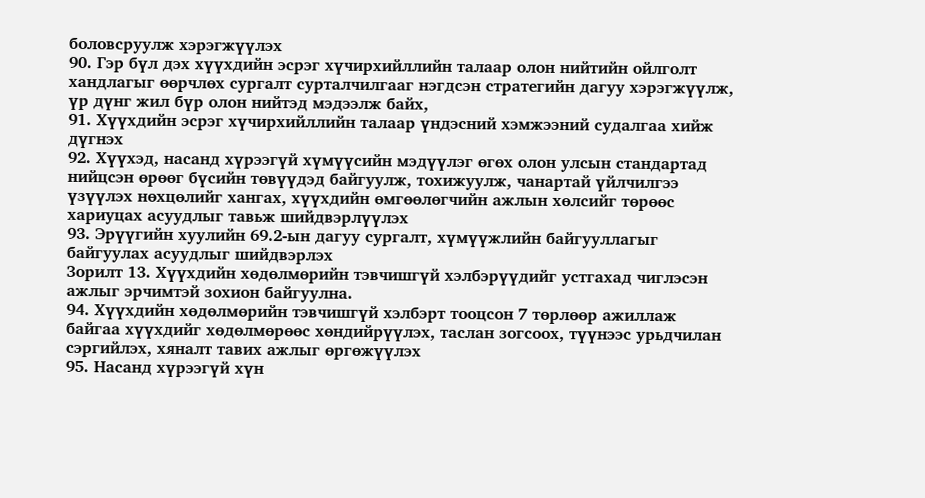боловсруулж хэрэгжүүлэх
90. Гэр бүл дэх хүүхдийн эсрэг хүчирхийллийн талаар олон нийтийн ойлголт хандлагыг өөрчлөх сургалт сурталчилгааг нэгдсэн стратегийн дагуу хэрэгжүүлж, үр дүнг жил бүр олон нийтэд мэдээлж байх,
91. Хүүхдийн эсрэг хүчирхийллийн талаар үндэсний хэмжээний судалгаа хийж дүгнэх
92. Хүүхэд, насанд хүрээгүй хүмүүсийн мэдүүлэг өгөх олон улсын стандартад нийцсэн өрөөг бүсийн төвүүдэд байгуулж, тохижуулж, чанартай үйлчилгээ үзүүлэх нөхцөлийг хангах, хүүхдийн өмгөөлөгчийн ажлын хөлсийг төрөөс хариуцах асуудлыг тавьж шийдвэрлүүлэх
93. Эрүүгийн хуулийн 69.2-ын дагуу сургалт, хүмүүжлийн байгууллагыг байгуулах асуудлыг шийдвэрлэх
Зорилт 13. Хүүхдийн хөдөлмөрийн тэвчишгүй хэлбэрүүдийг устгахад чиглэсэн ажлыг эрчимтэй зохион байгуулна.
94. Хүүхдийн хөдөлмөрийн тэвчишгүй хэлбэрт тооцсон 7 төрлөөр ажиллаж байгаа хүүхдийг хөдөлмөрөөс хөндийрүүлэх, таслан зогсоох, түүнээс урьдчилан сэргийлэх, хяналт тавих ажлыг өргөжүүлэх
95. Насанд хүрээгүй хүн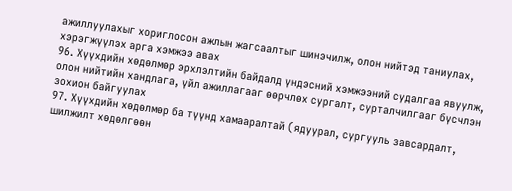ажиллуулахыг хориглосон ажлын жагсаалтыг шинэчилж, олон нийтэд таниулах, хэрэгжүүлэх арга хэмжээ авах
96. Хүүхдийн хөдөлмөр эрхлэлтийн байдалд үндэсний хэмжээний судалгаа явуулж, олон нийтийн хандлага, үйл ажиллагааг өөрчлөх сургалт, сурталчилгааг бүсчлэн зохион байгуулах
97. Хүүхдийн хөдөлмөр ба түүнд хамааралтай (ядуурал, сургууль завсардалт, шилжилт хөдөлгөөн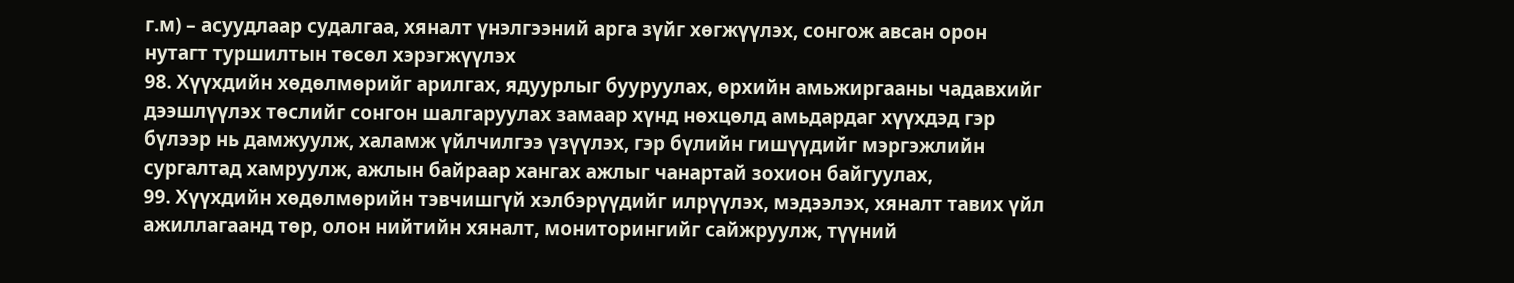г.м) – асуудлаар судалгаа, хяналт үнэлгээний арга зүйг хөгжүүлэх, сонгож авсан орон нутагт туршилтын төсөл хэрэгжүүлэх
98. Хүүхдийн хөдөлмөрийг арилгах, ядуурлыг бууруулах, өрхийн амьжиргааны чадавхийг дээшлүүлэх төслийг сонгон шалгаруулах замаар хүнд нөхцөлд амьдардаг хүүхдэд гэр бүлээр нь дамжуулж, халамж үйлчилгээ үзүүлэх, гэр бүлийн гишүүдийг мэргэжлийн сургалтад хамруулж, ажлын байраар хангах ажлыг чанартай зохион байгуулах,
99. Хүүхдийн хөдөлмөрийн тэвчишгүй хэлбэрүүдийг илрүүлэх, мэдээлэх, хяналт тавих үйл ажиллагаанд төр, олон нийтийн хяналт, мониторингийг сайжруулж, түүний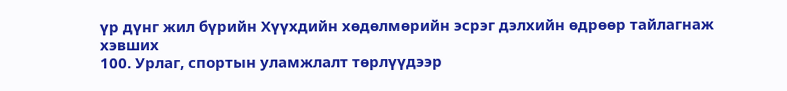үр дүнг жил бүрийн Хүүхдийн хөдөлмөрийн эсрэг дэлхийн өдрөөр тайлагнаж хэвших
100. Урлаг, спортын уламжлалт төрлүүдээр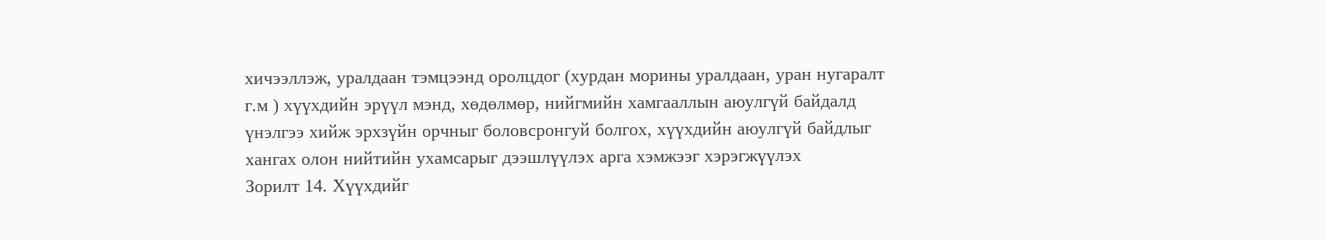хичээллэж, уралдаан тэмцээнд оролцдог (хурдан морины уралдаан, уран нугаралт г.м ) хүүхдийн эрүүл мэнд, хөдөлмөр, нийгмийн хамгааллын аюулгүй байдалд үнэлгээ хийж эрхзүйн орчныг боловсронгуй болгох, хүүхдийн аюулгүй байдлыг хангах олон нийтийн ухамсарыг дээшлүүлэх арга хэмжээг хэрэгжүүлэх
Зорилт 14. Хүүхдийг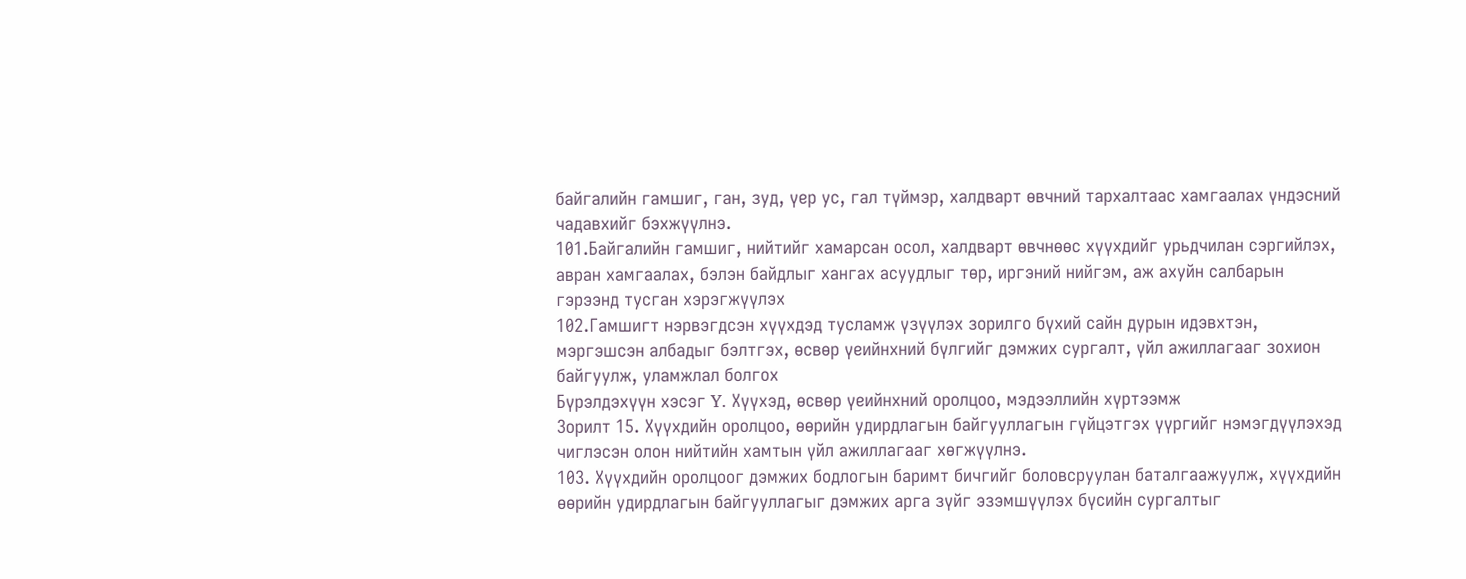байгалийн гамшиг, ган, зуд, үер ус, гал түймэр, халдварт өвчний тархалтаас хамгаалах үндэсний чадавхийг бэхжүүлнэ.
101.Байгалийн гамшиг, нийтийг хамарсан осол, халдварт өвчнөөс хүүхдийг урьдчилан сэргийлэх, авран хамгаалах, бэлэн байдлыг хангах асуудлыг төр, иргэний нийгэм, аж ахуйн салбарын гэрээнд тусган хэрэгжүүлэх
102.Гамшигт нэрвэгдсэн хүүхдэд тусламж үзүүлэх зорилго бүхий сайн дурын идэвхтэн, мэргэшсэн албадыг бэлтгэх, өсвөр үеийнхний бүлгийг дэмжих сургалт, үйл ажиллагааг зохион байгуулж, уламжлал болгох
Бүрэлдэхүүн хэсэг Y. Хүүхэд, өсвөр үеийнхний оролцоо, мэдээллийн хүртээмж
Зорилт 15. Хүүхдийн оролцоо, өөрийн удирдлагын байгууллагын гүйцэтгэх үүргийг нэмэгдүүлэхэд чиглэсэн олон нийтийн хамтын үйл ажиллагааг хөгжүүлнэ.
103. Хүүхдийн оролцоог дэмжих бодлогын баримт бичгийг боловсруулан баталгаажуулж, хүүхдийн өөрийн удирдлагын байгууллагыг дэмжих арга зүйг эзэмшүүлэх бүсийн сургалтыг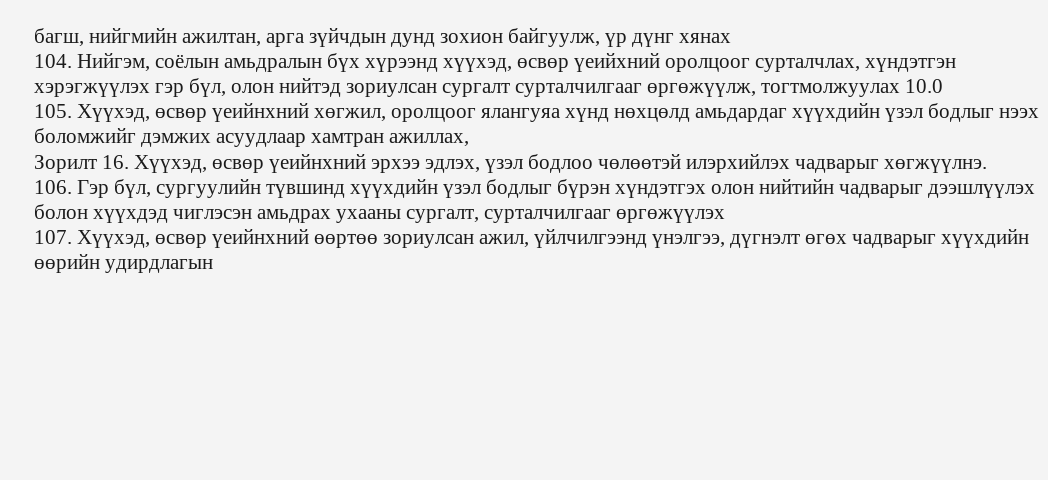багш, нийгмийн ажилтан, арга зүйчдын дунд зохион байгуулж, үр дүнг хянах
104. Нийгэм, соёлын амьдралын бүх хүрээнд хүүхэд, өсвөр үеийхний оролцоог сурталчлах, хүндэтгэн хэрэгжүүлэх гэр бүл, олон нийтэд зориулсан сургалт сурталчилгааг өргөжүүлж, тогтмолжуулах 10.0
105. Хүүхэд, өсвөр үеийнхний хөгжил, оролцоог ялангуяа хүнд нөхцөлд амьдардаг хүүхдийн үзэл бодлыг нээх боломжийг дэмжих асуудлаар хамтран ажиллах,
Зорилт 16. Хүүхэд, өсвөр үеийнхний эрхээ эдлэх, үзэл бодлоо чөлөөтэй илэрхийлэх чадварыг хөгжүүлнэ.
106. Гэр бүл, сургуулийн түвшинд хүүхдийн үзэл бодлыг бүрэн хүндэтгэх олон нийтийн чадварыг дээшлүүлэх болон хүүхдэд чиглэсэн амьдрах ухааны сургалт, сурталчилгааг өргөжүүлэх
107. Хүүхэд, өсвөр үеийнхний өөртөө зориулсан ажил, үйлчилгээнд үнэлгээ, дүгнэлт өгөх чадварыг хүүхдийн өөрийн удирдлагын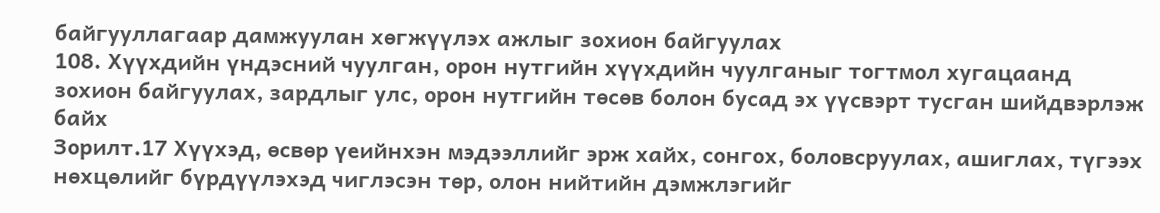байгууллагаар дамжуулан хөгжүүлэх ажлыг зохион байгуулах
108. Хүүхдийн үндэсний чуулган, орон нутгийн хүүхдийн чуулганыг тогтмол хугацаанд зохион байгуулах, зардлыг улс, орон нутгийн төсөв болон бусад эх үүсвэрт тусган шийдвэрлэж байх
Зорилт.17 Хүүхэд, өсвөр үеийнхэн мэдээллийг эрж хайх, сонгох, боловсруулах, ашиглах, түгээх нөхцөлийг бүрдүүлэхэд чиглэсэн төр, олон нийтийн дэмжлэгийг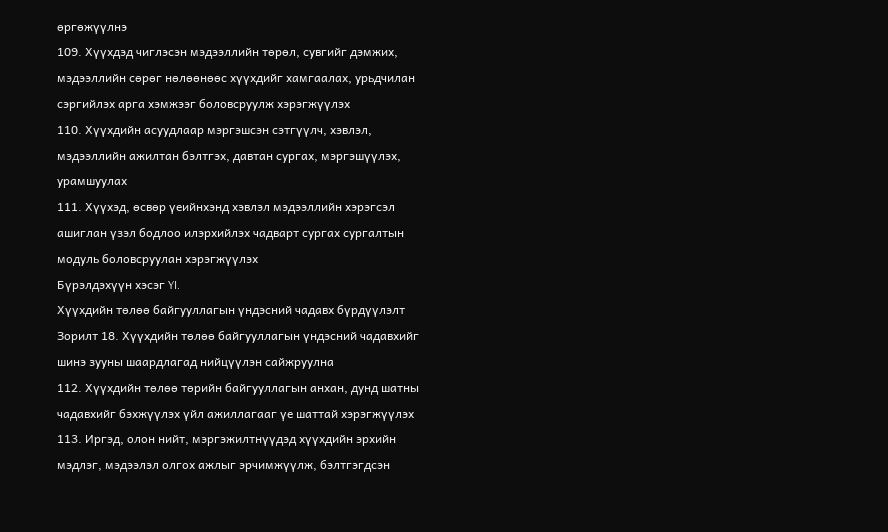өргөжүүлнэ
109. Хүүхдэд чиглэсэн мэдээллийн төрөл, сувгийг дэмжих, мэдээллийн сөрөг нөлөөнөөс хүүхдийг хамгаалах, урьдчилан сэргийлэх арга хэмжээг боловсруулж хэрэгжүүлэх
110. Хүүхдийн асуудлаар мэргэшсэн сэтгүүлч, хэвлэл, мэдээллийн ажилтан бэлтгэх, давтан сургах, мэргэшүүлэх, урамшуулах
111. Хүүхэд, өсвөр үеийнхэнд хэвлэл мэдээллийн хэрэгсэл ашиглан үзэл бодлоо илэрхийлэх чадварт сургах сургалтын модуль боловсруулан хэрэгжүүлэх
Бүрэлдэхүүн хэсэг YI.
Хүүхдийн төлөө байгууллагын үндэсний чадавх бүрдүүлэлт
Зорилт 18. Хүүхдийн төлөө байгууллагын үндэсний чадавхийг шинэ зууны шаардлагад нийцүүлэн сайжруулна
112. Хүүхдийн төлөө төрийн байгууллагын анхан, дунд шатны чадавхийг бэхжүүлэх үйл ажиллагааг үе шаттай хэрэгжүүлэх
113. Иргэд, олон нийт, мэргэжилтнүүдэд хүүхдийн эрхийн мэдлэг, мэдээлэл олгох ажлыг эрчимжүүлж, бэлтгэгдсэн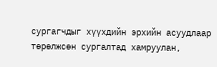сургагчдыг хүүхдийн эрхийн асуудлаар төрөлжсөн сургалтад хамруулан,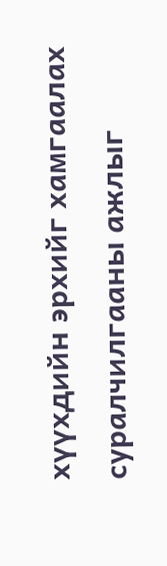хүүхдийн эрхийг хамгаалах суралчилгааны ажлыг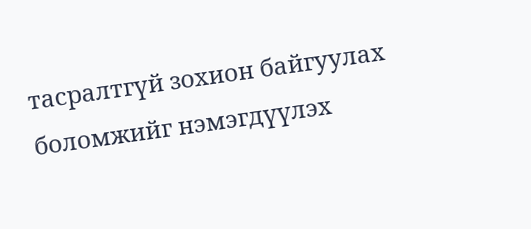тасралтгүй зохион байгуулах боломжийг нэмэгдүүлэх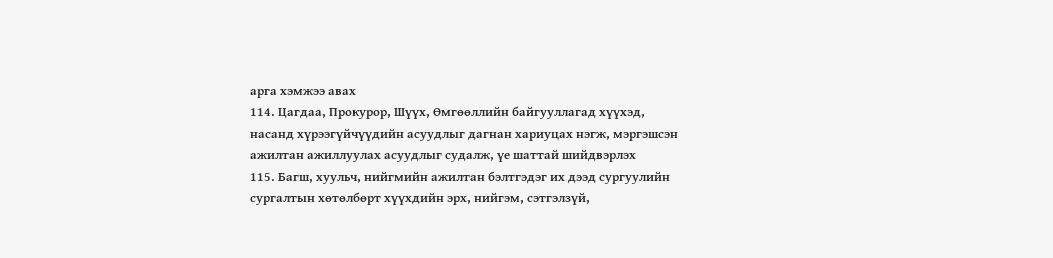арга хэмжээ авах
114. Цагдаа, Прокурор, Шүүх, Өмгөөллийн байгууллагад хүүхэд, насанд хүрээгүйчүүдийн асуудлыг дагнан хариуцах нэгж, мэргэшсэн ажилтан ажиллуулах асуудлыг судалж, үе шаттай шийдвэрлэх
115. Багш, хуульч, нийгмийн ажилтан бэлтгэдэг их дээд сургуулийн сургалтын хөтөлбөрт хүүхдийн эрх, нийгэм, сэтгэлзүй,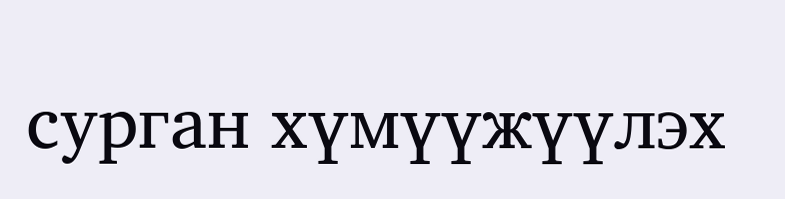сурган хүмүүжүүлэх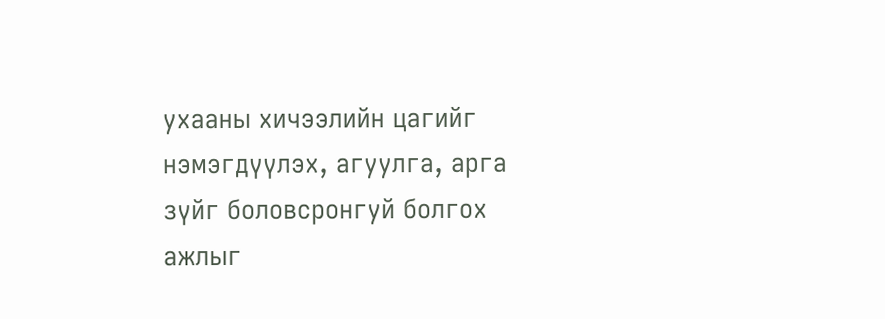ухааны хичээлийн цагийг нэмэгдүүлэх, агуулга, арга зүйг боловсронгуй болгох ажлыг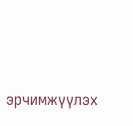эрчимжүүлэх